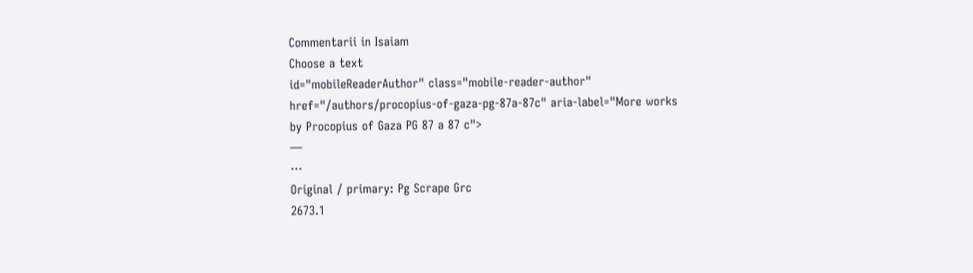Commentarii in Isaiam
Choose a text
id="mobileReaderAuthor" class="mobile-reader-author" href="/authors/procopius-of-gaza-pg-87a-87c" aria-label="More works by Procopius of Gaza PG 87 a 87 c">
—
⋯
Original / primary: Pg Scrape Grc
2673.1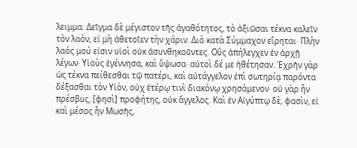λειμμα. Δεῖγμα δὲ μέγιστον τῆς ἀγαθότητος, τὸ ἀξιῶσαι τέκνα καλεῖν τὸν λαὸν, εἰ μὴ ἀθετοῖεν τὴν χάριν. Διὸ κατὰ Σύμμαχον εἴρηται· Πλὴν λαός μού εἰσιν υἱοὶ οὐκ ἀσυνθηκοῦντες. Οὓς ἀπήλεγχεν ἐν ἀρχῇ λέγων· Υἱοὺς ἐγέννησα, καὶ ὕψωσα· αὐτοὶ δέ με ἠθέτησαν. Ἐχρῆν γὰρ ὡς τέκνα πείθεσθαι τῷ πατέρι, καὶ αὐτάγγελον ἐπὶ σωτηρίᾳ παρόντα δέξασθαι τὸν Υἱὸν, οὐχ ἑτέρῳ τινὶ διακόνῳ χρησάμενον· οὐ γὰρ ἦν πρέσβυς, [φησὶ] προφήτης, οὐκ ἄγγελος. Καὶ ἐν Αἰγύπτῳ δὲ, φασὶν, εἰ καὶ μέσος ἦν Μωσῆς,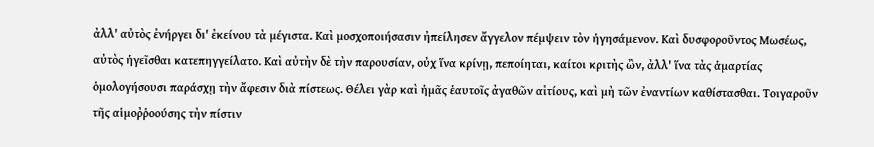ἀλλ' αὐτὸς ἐνήργει δι' ἐκείνου τὰ μέγιστα. Καὶ μοσχοποιήσασιν ἠπείλησεν ἄγγελον πέμψειν τὸν ἡγησάμενον. Καὶ δυσφοροῦντος Μωσέως, αὐτὸς ἡγεῖσθαι κατεπηγγείλατο. Καὶ αὐτὴν δὲ τὴν παρουσίαν, οὐχ ἵνα κρίνῃ, πεποίηται, καίτοι κριτὴς ὢν, ἀλλ' ἵνα τὰς ἁμαρτίας ὁμολογήσουσι παράσχῃ τὴν ἄφεσιν διὰ πίστεως. Θέλει γὰρ καὶ ἡμᾶς ἑαυτοῖς ἀγαθῶν αἰτίους, καὶ μὴ τῶν ἐναντίων καθίστασθαι. Τοιγαροῦν τῆς αἱμοῤῥοούσης τὴν πίστιν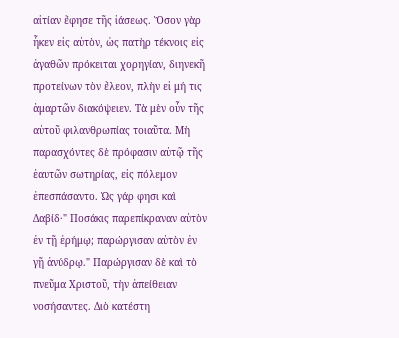αἰτίαν ἔφησε τῆς ἰάσεως. Ὅσον γὰρ ἧκεν εἰς αὐτὸν, ὡς πατὴρ τέκνοις εἰς ἀγαθῶν πρόκειται χορηγίαν, διηνεκῆ προτείνων τὸν ἔλεον, πλὴν εἰ μή τις ἁμαρτῶν διακόψειεν. Τὰ μὲν οὖν τῆς αὐτοῦ φιλανθρωπίας τοιαῦτα. Μὴ παρασχόντες δὲ πρόφασιν αὐτῷ τῆς ἑαυτῶν σωτηρίας, εἰς πόλεμον ἐπεσπάσαντο. Ὡς γάρ φησι καὶ Δαβίδ·" Ποσάκις παρεπίκραναν αὐτὸν ἐν τῇ ἐρήμῳ; παρώργισαν αὐτὸν ἐν γῇ ἀνύδρῳ." Παρώργισαν δὲ καὶ τὸ πνεῦμα Χριστοῦ, τὴν ἀπείθειαν νοσήσαντες. Διὸ κατέστη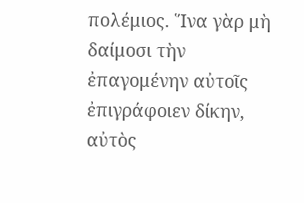πολέμιος. Ἵνα γὰρ μὴ δαίμοσι τὴν ἐπαγομένην αὐτοῖς ἐπιγράφοιεν δίκην, αὐτὸς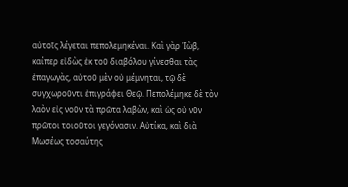αὐτοῖς λέγεται πεπολεμηκέναι. Καὶ γὰρ Ἰὼβ, καίπερ εἰδὼς ἐκ τοῦ διαβόλου γίνεσθαι τὰς ἐπαγωγὰς, αὐτοῦ μὲν οὐ μέμνηται, τῷ δὲ συγχωροῦντι ἐπιγράφει Θεῷ. Πεπολέμηκε δὲ τὸν λαὸν εἰς νοῦν τὰ πρῶτα λαβὼν, καὶ ὡς οὐ νῦν πρῶτοι τοιοῦτοι γεγόνασιν. Αὐτίκα, καὶ διὰ Μωσέως τοσαύτης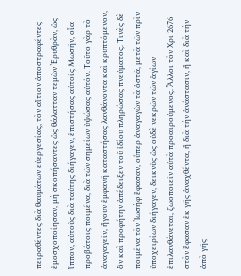πειραθέντες διὰ θαυμάτων εὐεργεσίας, τὸν αἴτιον ἀποστραφέντες ἐμοσχοποίησαν, μὴ σκοπήσαντες ὡς θάλατταν τεμὼν Ἐρυθρὰν, ὡς ἵππον, αὐτοὺς διὰ ταύτης διήγαγεν, ἐπιστήσας αὐτοῖς Μωσῆν, οἷα προβάτοις ποιμένα, διὰ τῶν σημείων ὑψώσας αὐτόν. Τοῦτο γὰρ τὸ ἀναγαγεῖν, ἤγουν ἐμφανῆ καταστήσας λανθάνοντα καὶ κρυπτόμενον, ὃν καὶ προφήτην ἀπέδειξεν τοῦ ἰδίου πληρώσας πνεύματος. Τινὲς δὲ ποιμένα τὸν Ἰωσὴφ ἔφασαν, οὗπερ ἀναγαγὼν τὰ ὀστᾶ, μετὰ τῶν πρὶν ὑποχειρίων διήγαγεν, δεικνὺς ὡς οὐδὲ νεκρῶν τῶν ἁγίων ἐπιλανθάνεται, ζωοποιεῖν αὐτὰ προαιρούμενος. Ἄλλοι τὸν Χρι 2676 στὸν ἔφασαν ἐκ γῆς ἀναχθέντα, ἢ διὰ τὴν ἀνάστασιν, ἢ καὶ διὰ τὴν ἀπὸ γῆς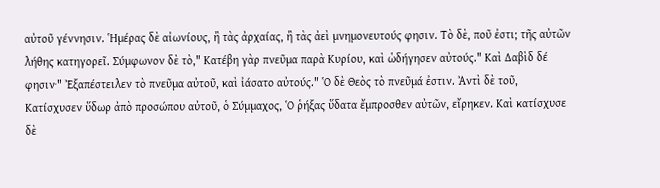αὐτοῦ γέννησιν. Ἡμέρας δὲ αἰωνίους, ἢ τὰς ἀρχαίας, ἢ τὰς ἀεὶ μνημονευτούς φησιν. Τὸ δὲ, ποῦ ἐστι; τῆς αὐτῶν λήθης κατηγορεῖ. Σύμφωνον δὲ τὸ," Κατέβη γὰρ πνεῦμα παρὰ Κυρίου, καὶ ὡδήγησεν αὐτούς." Καὶ Δαβὶδ δέ φησιν·" Ἐξαπέστειλεν τὸ πνεῦμα αὐτοῦ, καὶ ἰάσατο αὐτούς." Ὁ δὲ Θεὸς τὸ πνεῦμά ἐστιν. Ἀντὶ δὲ τοῦ, Κατίσχυσεν ὕδωρ ἀπὸ προσώπου αὐτοῦ, ὁ Σύμμαχος, Ὁ ῥήξας ὕδατα ἔμπροσθεν αὐτῶν, εἴρηκεν. Καὶ κατίσχυσε δὲ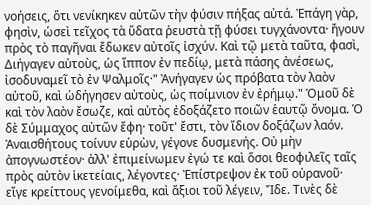νοήσεις, ὅτι νενίκηκεν αὐτῶν τὴν φύσιν πήξας αὐτά. Ἐπάγη γὰρ, φησὶν, ὡσεὶ τεῖχος τὰ ὕδατα ῥευστὰ τῇ φύσει τυγχάνοντα· ἤγουν πρὸς τὸ παγῆναι ἔδωκεν αὐτοῖς ἰσχύν. Καὶ τῷ μετὰ ταῦτα, φασὶ, Διήγαγεν αὐτοὺς, ὡς ἵππον ἐν πεδίῳ, μετὰ πάσης ἀνέσεως, ἰσοδυναμεῖ τὸ ἐν Ψαλμοῖς·" Ἀνήγαγεν ὡς πρόβατα τὸν λαὸν αὐτοῦ, καὶ ὡδήγησεν αὐτοὺς, ὡς ποίμνιον ἐν ἐρήμῳ." Ὁμοῦ δὲ καὶ τὸν λαὸν ἔσωζε, καὶ αὐτὸς ἐδοξάζετο ποιῶν ἑαυτῷ ὄνομα. Ὁ δὲ Σύμμαχος αὐτῶν ἔφη· τοῦτ' ἔστι, τὸν ἴδιον δοξάζων λαόν. Ἀναισθήτους τοίνυν εὑρὼν, γέγονε δυσμενής. Οὐ μὴν ἀπογνωστέον· ἀλλ' ἐπιμείνωμεν ἐγώ τε καὶ ὅσοι θεοφιλεῖς ταῖς πρὸς αὐτὸν ἱκετείαις, λέγοντες· Ἐπίστρεψον ἐκ τοῦ οὐρανοῦ· εἴγε κρείττους γενοίμεθα, καὶ ἄξιοι τοῦ λέγειν, Ἴδε. Τινὲς δὲ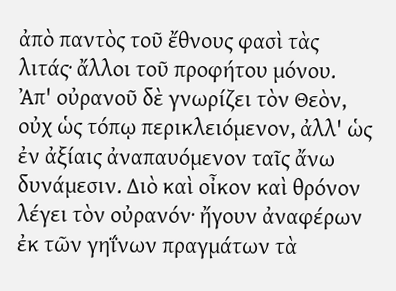ἀπὸ παντὸς τοῦ ἔθνους φασὶ τὰς λιτάς· ἄλλοι τοῦ προφήτου μόνου. Ἀπ' οὐρανοῦ δὲ γνωρίζει τὸν Θεὸν, οὐχ ὡς τόπῳ περικλειόμενον, ἀλλ' ὡς ἐν ἀξίαις ἀναπαυόμενον ταῖς ἄνω δυνάμεσιν. Διὸ καὶ οἶκον καὶ θρόνον λέγει τὸν οὐρανόν· ἤγουν ἀναφέρων ἐκ τῶν γηΐνων πραγμάτων τὰ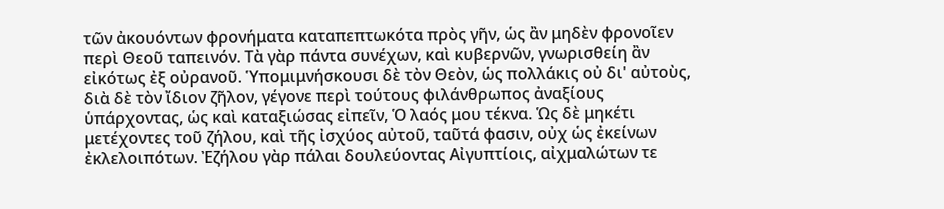τῶν ἀκουόντων φρονήματα καταπεπτωκότα πρὸς γῆν, ὡς ἂν μηδὲν φρονοῖεν περὶ Θεοῦ ταπεινόν. Τὰ γὰρ πάντα συνέχων, καὶ κυβερνῶν, γνωρισθείη ἂν εἰκότως ἐξ οὐρανοῦ. Ὑπομιμνήσκουσι δὲ τὸν Θεὸν, ὡς πολλάκις οὐ δι' αὐτοὺς, διὰ δὲ τὸν ἴδιον ζῆλον, γέγονε περὶ τούτους φιλάνθρωπος ἀναξίους ὑπάρχοντας, ὡς καὶ καταξιώσας εἰπεῖν, Ὁ λαός μου τέκνα. Ὡς δὲ μηκέτι μετέχοντες τοῦ ζήλου, καὶ τῆς ἰσχύος αὐτοῦ, ταῦτά φασιν, οὐχ ὡς ἐκείνων ἐκλελοιπότων. Ἐζήλου γὰρ πάλαι δουλεύοντας Αἰγυπτίοις, αἰχμαλώτων τε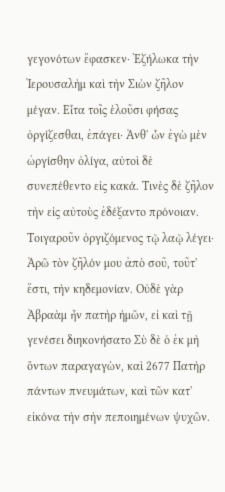γεγονότων ἔφασκεν· Ἐζήλωκα τὴν Ἱερουσαλὴμ καὶ τὴν Σιὼν ζῆλον μέγαν. Εἶτα τοῖς ἑλοῦσι φήσας ὀργίζεσθαι, ἐπάγει· Ἀνθ' ὧν ἐγὼ μὲν ὠργίσθην ὀλίγα, αὐτοὶ δὲ συνεπέθεντο εἰς κακά. Τινὲς δὲ ζῆλον τὴν εἰς αὐτοὺς ἐδέξαντο πρόνοιαν. Τοιγαροῦν ὀργιζόμενος τῷ λαῷ λέγει· Ἀρῶ τὸν ζῆλόν μου ἀπὸ σοῦ, τοῦτ' ἔστι, τὴν κηδεμονίαν. Οὐδὲ γὰρ Ἀβραὰμ ἦν πατὴρ ἡμῶν, εἰ καὶ τῇ γενέσει διηκονήσατο Σὺ δὲ ὁ ἐκ μὴ ὄντων παραγαγὼν, καὶ 2677 Πατὴρ πάντων πνευμάτων, καὶ τῶν κατ' εἰκόνα τὴν σὴν πεποιημένων ψυχῶν.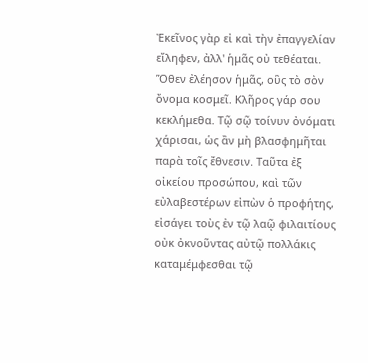Ἐκεῖνος γὰρ εἰ καὶ τὴν ἐπαγγελίαν εἴληφεν, ἀλλ' ἡμᾶς οὐ τεθέαται. Ὅθεν ἐλέησον ἡμᾶς, οὓς τὸ σὸν ὄνομα κοσμεῖ. Κλῆρος γάρ σου κεκλήμεθα. Τῷ σῷ τοίνυν ὀνόματι χάρισαι, ὡς ἂν μὴ βλασφημῆται παρὰ τοῖς ἔθνεσιν. Ταῦτα ἐξ οἰκείου προσώπου, καὶ τῶν εὐλαβεστέρων εἰπὼν ὁ προφήτης, εἰσάγει τοὺς ἐν τῷ λαῷ φιλαιτίους οὐκ ὀκνοῦντας αὐτῷ πολλάκις καταμέμφεσθαι τῷ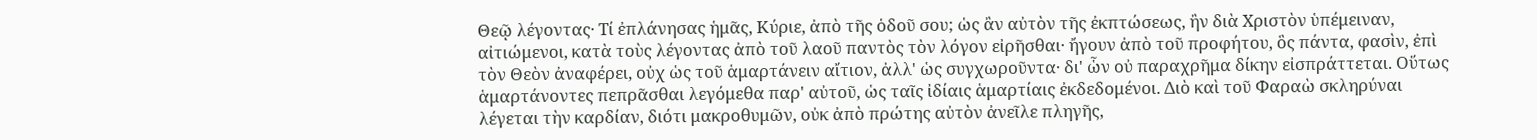Θεῷ λέγοντας· Τί ἐπλάνησας ἡμᾶς, Κύριε, ἀπὸ τῆς ὁδοῦ σου; ὡς ἂν αὐτὸν τῆς ἐκπτώσεως, ἢν διὰ Χριστὸν ὑπέμειναν, αἰτιώμενοι, κατὰ τοὺς λέγοντας ἀπὸ τοῦ λαοῦ παντὸς τὸν λόγον εἰρῆσθαι· ἤγουν ἀπὸ τοῦ προφήτου, ὃς πάντα, φασὶν, ἐπὶ τὸν Θεὸν ἀναφέρει, οὐχ ὡς τοῦ ἁμαρτάνειν αἴτιον, ἀλλ' ὡς συγχωροῦντα· δι' ὧν οὐ παραχρῆμα δίκην εἰσπράττεται. Οὕτως ἁμαρτάνοντες πεπρᾶσθαι λεγόμεθα παρ' αὐτοῦ, ὡς ταῖς ἰδίαις ἁμαρτίαις ἐκδεδομένοι. Διὸ καὶ τοῦ Φαραὼ σκληρύναι λέγεται τὴν καρδίαν, διότι μακροθυμῶν, οὐκ ἀπὸ πρώτης αὐτὸν ἀνεῖλε πληγῆς,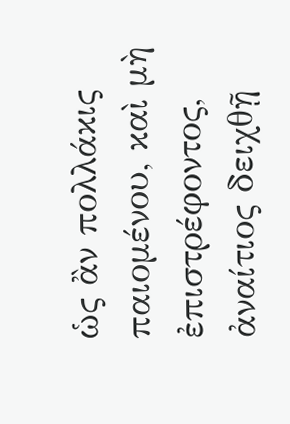ὡς ἂν πολλάκις παιομένου, καὶ μὴ ἐπιστρέφοντος, ἀναίτιος δειχθῇ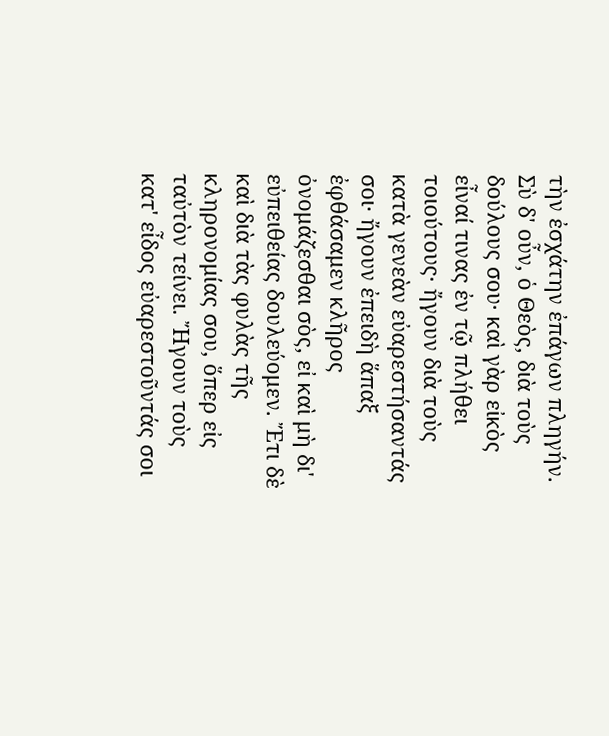τὴν ἐσχάτην ἐπάγων πληγήν. Σὺ δ' οὖν, ὁ Θεὸς, διὰ τοὺς δούλους σου· καὶ γὰρ εἰκὸς εἶναί τινας ἐν τῷ πλήθει τοιούτους· ἤγουν διὰ τοὺς κατὰ γενεὰν εὐαρεστήσαντάς σοι· ἤγουν ἐπειδὴ ἅπαξ ἐφθάσαμεν κλῆρος ὀνομάζεσθαι σὸς, εἰ καὶ μὴ δι' εὐπειθείας δουλεύομεν. Ἔτι δὲ καὶ διὰ τὰς φυλὰς τῆς κληρονομίας σου, ὅπερ εἰς ταὐτὸν τείνει. Ἤγουν τοὺς κατ' εἶδος εὐαρεστοῦντάς σοι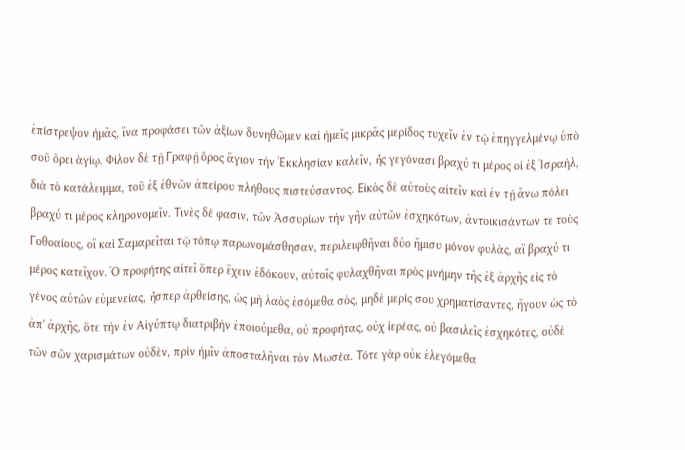ἐπίστρεψον ἡμᾶς, ἵνα προφάσει τῶν ἀξίων δυνηθῶμεν καὶ ἡμεῖς μικρᾶς μερίδος τυχεῖν ἐν τῷ ἐπηγγελμένῳ ὑπὸ σοῦ ὄρει ἁγίῳ. Φίλον δὲ τῇ Γραφῇ ὄρος ἅγιον τὴν Ἐκκλησίαν καλεῖν, ἧς γεγόνασι βραχύ τι μέρος οἱ ἐξ Ἰσραὴλ, διὰ τὸ κατάλειμμα, τοῦ ἐξ ἐθνῶν ἀπείρου πλήθους πιστεύσαντος. Εἰκὸς δὲ αὐτοὺς αἰτεῖν καὶ ἐν τῇ ἄνω πόλει βραχύ τι μέρος κληρονομεῖν. Τινὲς δέ φασιν, τῶν Ἀσσυρίων τὴν γῆν αὐτῶν ἐσχηκότων, ἀντοικισάντων τε τοὺς Γοθοαίους, οἳ καὶ Σαμαρεῖται τῷ τόπῳ παρωνομάσθησαν, περιλειφθῆναι δύο ἥμισυ μόνον φυλὰς, αἳ βραχύ τι μέρος κατεῖχον. Ὁ προφήτης αἰτεῖ ὅπερ ἔχειν ἐδόκουν, αὐτοῖς φυλαχθῆναι πρὸς μνήμην τῆς ἐξ ἀρχῆς εἰς τὸ γένος αὐτῶν εὐμενείας, ἧσπερ ἀρθείσης, ὡς μὴ λαὸς ἐσόμεθα σὸς, μηδὲ μερίς σου χρηματίσαντες, ἤγουν ὡς τὸ ἀπ' ἀρχῆς, ὅτε τὴν ἐν Αἰγύπτῳ διατριβὴν ἐποιούμεθα, οὐ προφήτας, οὐχ ἱερέας, οὐ βασιλεῖς ἐσχηκότες, οὐδὲ τῶν σῶν χαρισμάτων οὐδὲν, πρὶν ἡμῖν ἀποσταλῆναι τὸν Μωσέα. Τότε γὰρ οὐκ ἐλεγόμεθα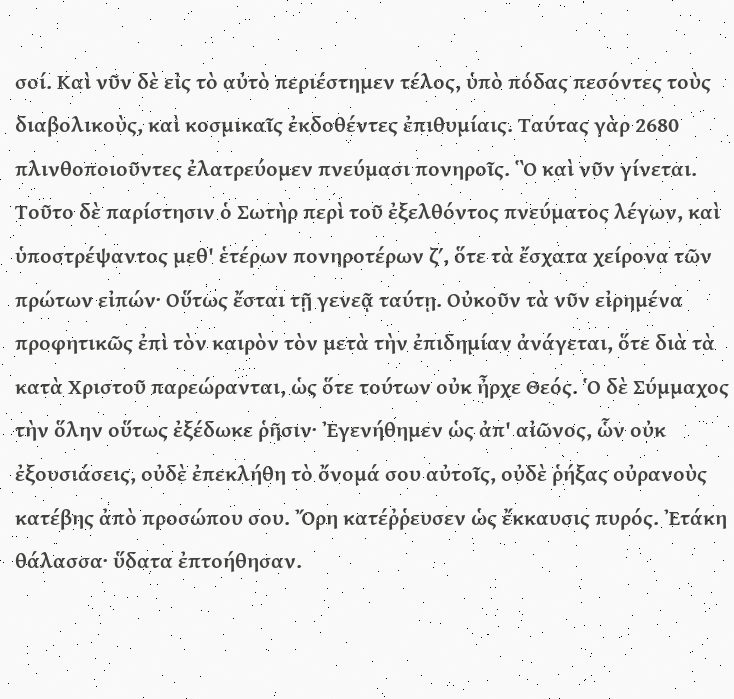σοί. Καὶ νῦν δὲ εἰς τὸ αὐτὸ περιέστημεν τέλος, ὑπὸ πόδας πεσόντες τοὺς διαβολικοὺς, καὶ κοσμικαῖς ἐκδοθέντες ἐπιθυμίαις. Ταύτας γὰρ 2680 πλινθοποιοῦντες ἐλατρεύομεν πνεύμασι πονηροῖς. Ὃ καὶ νῦν γίνεται. Τοῦτο δὲ παρίστησιν ὁ Σωτὴρ περὶ τοῦ ἐξελθόντος πνεύματος λέγων, καὶ ὑποστρέψαντος μεθ' ἑτέρων πονηροτέρων ζʹ, ὅτε τὰ ἔσχατα χείρονα τῶν πρώτων εἰπών· Οὕτως ἔσται τῇ γενεᾷ ταύτῃ. Οὐκοῦν τὰ νῦν εἰρημένα προφητικῶς ἐπὶ τὸν καιρὸν τὸν μετὰ τὴν ἐπιδημίαν ἀνάγεται, ὅτε διὰ τὰ κατὰ Χριστοῦ παρεώρανται, ὡς ὅτε τούτων οὐκ ἦρχε Θεός. Ὁ δὲ Σύμμαχος τὴν ὅλην οὕτως ἐξέδωκε ῥῆσιν· Ἐγενήθημεν ὡς ἀπ' αἰῶνος, ὧν οὐκ ἐξουσιάσεις, οὐδὲ ἐπεκλήθη τὸ ὄνομά σου αὐτοῖς, οὐδὲ ῥήξας οὐρανοὺς κατέβης ἀπὸ προσώπου σου. Ὄρη κατέῤῥευσεν ὡς ἔκκαυσις πυρός. Ἐτάκη θάλασσα· ὕδατα ἐπτοήθησαν.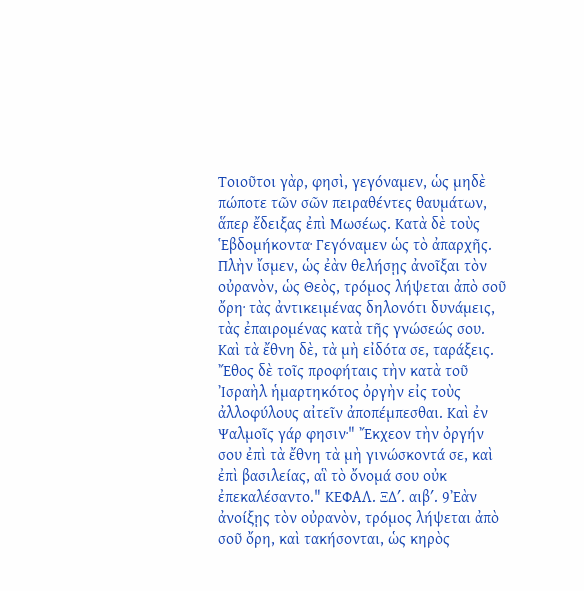Τοιοῦτοι γὰρ, φησὶ, γεγόναμεν, ὡς μηδὲ πώποτε τῶν σῶν πειραθέντες θαυμάτων, ἅπερ ἔδειξας ἐπὶ Μωσέως. Κατὰ δὲ τοὺς Ἑβδομήκοντα· Γεγόναμεν ὡς τὸ ἀπαρχῆς. Πλὴν ἴσμεν, ὡς ἐὰν θελήσῃς ἀνοῖξαι τὸν οὐρανὸν, ὡς Θεὸς, τρόμος λήψεται ἀπὸ σοῦ ὄρη· τὰς ἀντικειμένας δηλονότι δυνάμεις, τὰς ἐπαιρομένας κατὰ τῆς γνώσεώς σου. Καὶ τὰ ἔθνη δὲ, τὰ μὴ εἰδότα σε, ταράξεις. Ἔθος δὲ τοῖς προφήταις τὴν κατὰ τοῦ Ἰσραὴλ ἡμαρτηκότος ὀργὴν εἰς τοὺς ἀλλοφύλους αἰτεῖν ἀποπέμπεσθαι. Καὶ ἐν Ψαλμοῖς γάρ φησιν·" Ἔκχεον τὴν ὀργήν σου ἐπὶ τὰ ἔθνη τὰ μὴ γινώσκοντά σε, καὶ ἐπὶ βασιλείας, αἳ τὸ ὄνομά σου οὐκ ἐπεκαλέσαντο." ΚΕΦΑΛ. ΞΔʹ. αιβʹ. 9Ἐὰν ἀνοίξῃς τὸν οὐρανὸν, τρόμος λήψεται ἀπὸ σοῦ ὄρη, καὶ τακήσονται, ὡς κηρὸς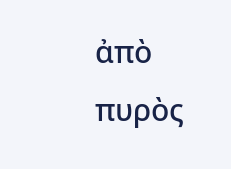ἀπὸ πυρὸς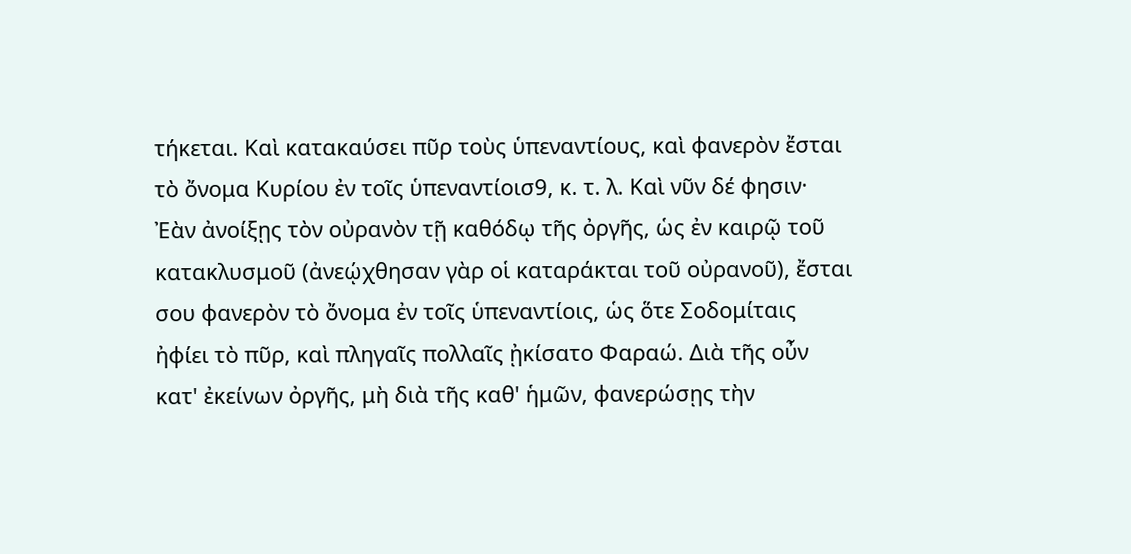τήκεται. Καὶ κατακαύσει πῦρ τοὺς ὑπεναντίους, καὶ φανερὸν ἔσται τὸ ὄνομα Κυρίου ἐν τοῖς ὑπεναντίοισ9, κ. τ. λ. Καὶ νῦν δέ φησιν· Ἐὰν ἀνοίξῃς τὸν οὐρανὸν τῇ καθόδῳ τῆς ὀργῆς, ὡς ἐν καιρῷ τοῦ κατακλυσμοῦ (ἀνεῴχθησαν γὰρ οἱ καταράκται τοῦ οὐρανοῦ), ἔσται σου φανερὸν τὸ ὄνομα ἐν τοῖς ὑπεναντίοις, ὡς ὅτε Σοδομίταις ἠφίει τὸ πῦρ, καὶ πληγαῖς πολλαῖς ᾐκίσατο Φαραώ. Διὰ τῆς οὖν κατ' ἐκείνων ὀργῆς, μὴ διὰ τῆς καθ' ἡμῶν, φανερώσῃς τὴν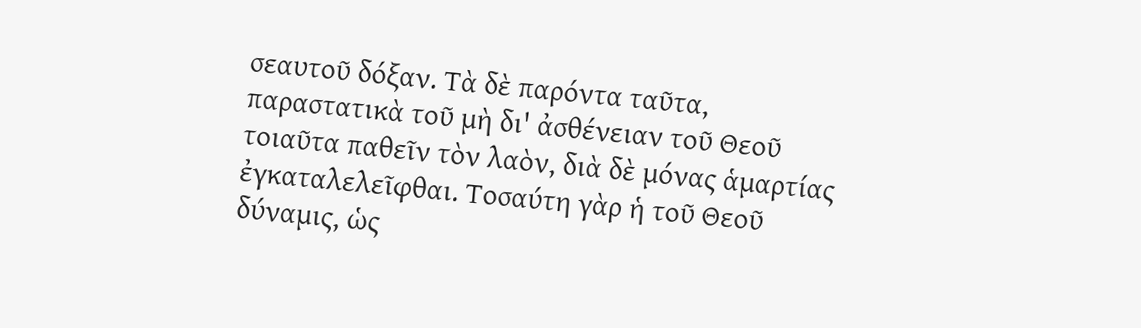σεαυτοῦ δόξαν. Τὰ δὲ παρόντα ταῦτα, παραστατικὰ τοῦ μὴ δι' ἀσθένειαν τοῦ Θεοῦ τοιαῦτα παθεῖν τὸν λαὸν, διὰ δὲ μόνας ἁμαρτίας ἐγκαταλελεῖφθαι. Τοσαύτη γὰρ ἡ τοῦ Θεοῦ δύναμις, ὡς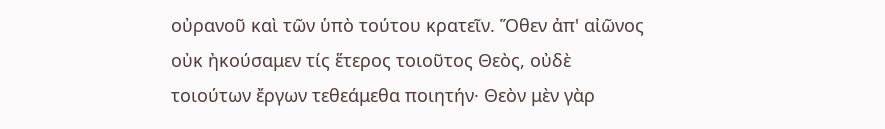οὐρανοῦ καὶ τῶν ὑπὸ τούτου κρατεῖν. Ὅθεν ἀπ' αἰῶνος οὐκ ἠκούσαμεν τίς ἕτερος τοιοῦτος Θεὸς, οὐδὲ τοιούτων ἔργων τεθεάμεθα ποιητήν· Θεὸν μὲν γὰρ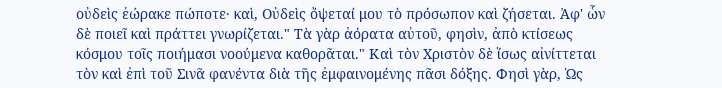οὐδεὶς ἑώρακε πώποτε· καὶ, Οὐδεὶς ὄψεταί μου τὸ πρόσωπον καὶ ζήσεται. Ἀφ' ὧν δὲ ποιεῖ καὶ πράττει γνωρίζεται." Τὰ γὰρ ἀόρατα αὐτοῦ, φησὶν, ἀπὸ κτίσεως κόσμου τοῖς ποιήμασι νοούμενα καθορᾶται." Καὶ τὸν Χριστὸν δὲ ἵσως αἰνίττεται τὸν καὶ ἐπὶ τοῦ Σινᾶ φανέντα διὰ τῆς ἐμφαινομένης πᾶσι δόξης. Φησὶ γὰρ, Ὡς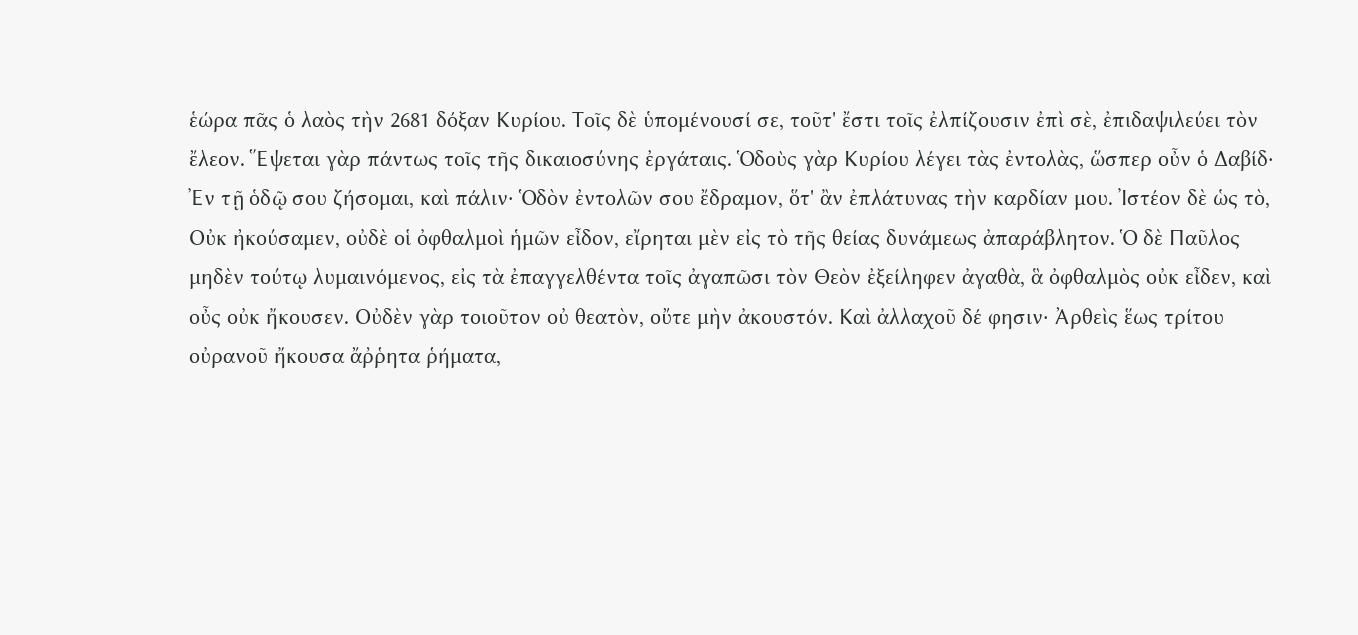ἑώρα πᾶς ὁ λαὸς τὴν 2681 δόξαν Κυρίου. Τοῖς δὲ ὑπομένουσί σε, τοῦτ' ἔστι τοῖς ἐλπίζουσιν ἐπὶ σὲ, ἐπιδαψιλεύει τὸν ἔλεον. Ἕψεται γὰρ πάντως τοῖς τῆς δικαιοσύνης ἐργάταις. Ὁδοὺς γὰρ Κυρίου λέγει τὰς ἐντολὰς, ὥσπερ οὖν ὁ Δαβίδ· Ἐν τῇ ὁδῷ σου ζήσομαι, καὶ πάλιν· Ὁδὸν ἐντολῶν σου ἔδραμον, ὅτ' ἂν ἐπλάτυνας τὴν καρδίαν μου. Ἰστέον δὲ ὡς τὸ, Οὐκ ἠκούσαμεν, οὐδὲ οἱ ὀφθαλμοὶ ἡμῶν εἶδον, εἴρηται μὲν εἰς τὸ τῆς θείας δυνάμεως ἀπαράβλητον. Ὁ δὲ Παῦλος μηδὲν τούτῳ λυμαινόμενος, εἰς τὰ ἐπαγγελθέντα τοῖς ἀγαπῶσι τὸν Θεὸν ἐξείληφεν ἀγαθὰ, ἃ ὀφθαλμὸς οὐκ εἶδεν, καὶ οὖς οὐκ ἤκουσεν. Οὐδὲν γὰρ τοιοῦτον οὐ θεατὸν, οὔτε μὴν ἀκουστόν. Καὶ ἀλλαχοῦ δέ φησιν· Ἀρθεὶς ἕως τρίτου οὐρανοῦ ἤκουσα ἄῤῥητα ῥήματα,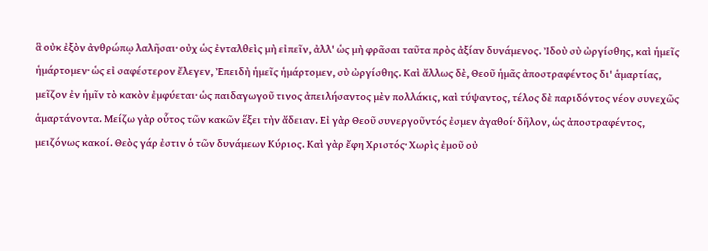ἃ οὐκ ἐξὸν ἀνθρώπῳ λαλῆσαι· οὐχ ὡς ἐνταλθεὶς μὴ εἰπεῖν, ἀλλ' ὡς μὴ φρᾶσαι ταῦτα πρὸς ἀξίαν δυνάμενος. Ἰδοὺ σὺ ὠργίσθης, καὶ ἡμεῖς ἡμάρτομεν· ὡς εἰ σαφέστερον ἔλεγεν, Ἐπειδὴ ἡμεῖς ἡμάρτομεν, σὺ ὠργίσθης. Καὶ ἄλλως δὲ, Θεοῦ ἡμᾶς ἀποστραφέντος δι' ἁμαρτίας, μεῖζον ἐν ἡμῖν τὸ κακὸν ἐμφύεται· ὡς παιδαγωγοῦ τινος ἀπειλήσαντος μὲν πολλάκις, καὶ τύψαντος, τέλος δὲ παριδόντος νέον συνεχῶς ἁμαρτάνοντα. Μείζω γὰρ οὗτος τῶν κακῶν ἕξει τὴν ἄδειαν. Εἰ γὰρ Θεοῦ συνεργοῦντός ἐσμεν ἀγαθοί· δῆλον, ὡς ἀποστραφέντος, μειζόνως κακοί. Θεὸς γάρ ἐστιν ὁ τῶν δυνάμεων Κύριος. Καὶ γὰρ ἔφη Χριστός· Χωρὶς ἐμοῦ οὐ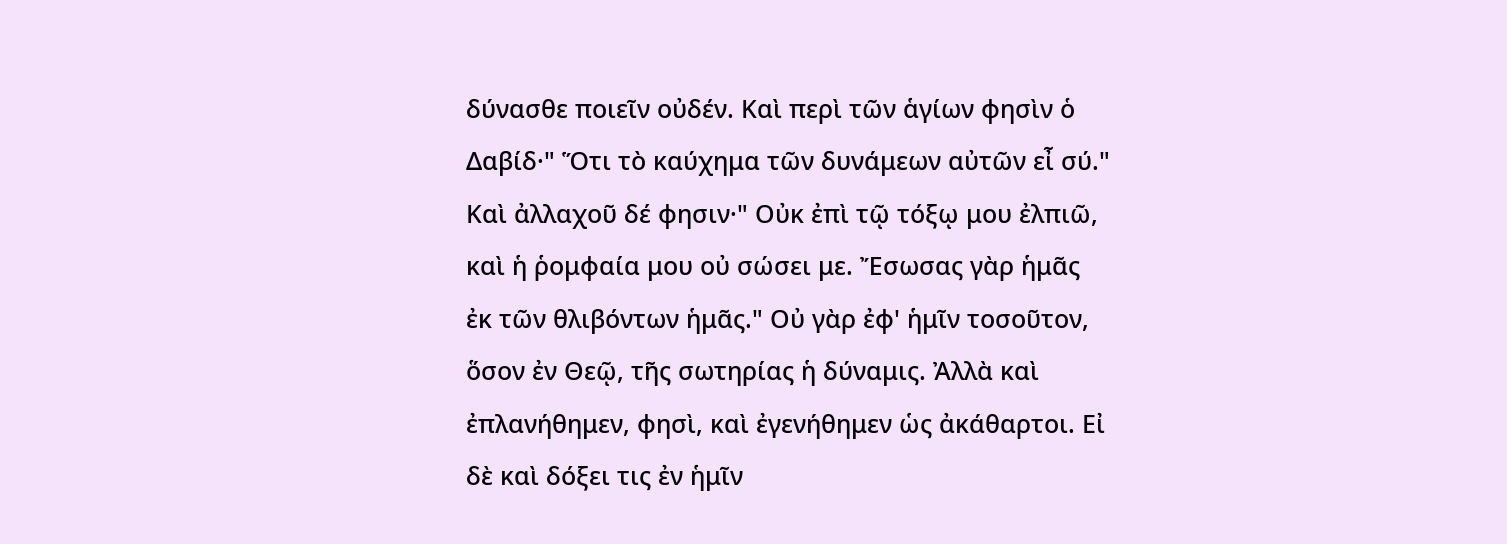δύνασθε ποιεῖν οὐδέν. Καὶ περὶ τῶν ἁγίων φησὶν ὁ Δαβίδ·" Ὅτι τὸ καύχημα τῶν δυνάμεων αὐτῶν εἶ σύ." Καὶ ἀλλαχοῦ δέ φησιν·" Οὐκ ἐπὶ τῷ τόξῳ μου ἐλπιῶ, καὶ ἡ ῥομφαία μου οὐ σώσει με. Ἔσωσας γὰρ ἡμᾶς ἐκ τῶν θλιβόντων ἡμᾶς." Οὐ γὰρ ἐφ' ἡμῖν τοσοῦτον, ὅσον ἐν Θεῷ, τῆς σωτηρίας ἡ δύναμις. Ἀλλὰ καὶ ἐπλανήθημεν, φησὶ, καὶ ἐγενήθημεν ὡς ἀκάθαρτοι. Εἰ δὲ καὶ δόξει τις ἐν ἡμῖν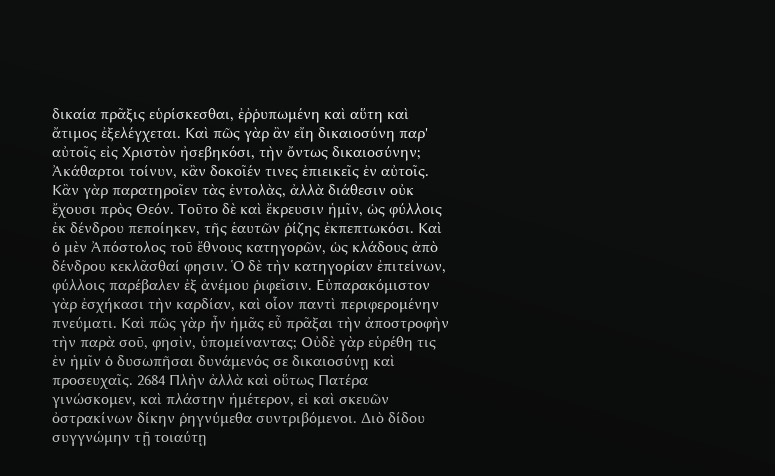δικαία πρᾶξις εὑρίσκεσθαι, ἐῤῥυπωμένη καὶ αὕτη καὶ ἄτιμος ἐξελέγχεται. Καὶ πῶς γὰρ ἂν εἴη δικαιοσύνη παρ' αὐτοῖς εἰς Χριστὸν ἠσεβηκόσι, τὴν ὄντως δικαιοσύνην; Ἀκάθαρτοι τοίνυν, κἂν δοκοῖέν τινες ἐπιεικεῖς ἐν αὐτοῖς. Κἂν γὰρ παρατηροῖεν τὰς ἐντολὰς, ἀλλὰ διάθεσιν οὐκ ἔχουσι πρὸς Θεόν. Τοῦτο δὲ καὶ ἔκρευσιν ἡμῖν, ὡς φύλλοις ἐκ δένδρου πεποίηκεν, τῆς ἑαυτῶν ῥίζης ἐκπεπτωκόσι. Καὶ ὁ μὲν Ἀπόστολος τοῦ ἔθνους κατηγορῶν, ὡς κλάδους ἀπὸ δένδρου κεκλᾶσθαί φησιν. Ὁ δὲ τὴν κατηγορίαν ἐπιτείνων, φύλλοις παρέβαλεν ἐξ ἀνέμου ῥιφεῖσιν. Εὐπαρακόμιστον γὰρ ἐσχήκασι τὴν καρδίαν, καὶ οἷον παντὶ περιφερομένην πνεύματι. Καὶ πῶς γὰρ ἦν ἡμᾶς εὖ πρᾶξαι τὴν ἀποστροφὴν τὴν παρὰ σοῦ, φησὶν, ὑπομείναντας; Οὐδὲ γὰρ εὑρέθη τις ἐν ἡμῖν ὁ δυσωπῆσαι δυνάμενός σε δικαιοσύνῃ καὶ προσευχαῖς. 2684 Πλὴν ἀλλὰ καὶ οὕτως Πατέρα γινώσκομεν, καὶ πλάστην ἡμέτερον, εἰ καὶ σκευῶν ὀστρακίνων δίκην ῥηγνύμεθα συντριβόμενοι. Διὸ δίδου συγγνώμην τῇ τοιαύτῃ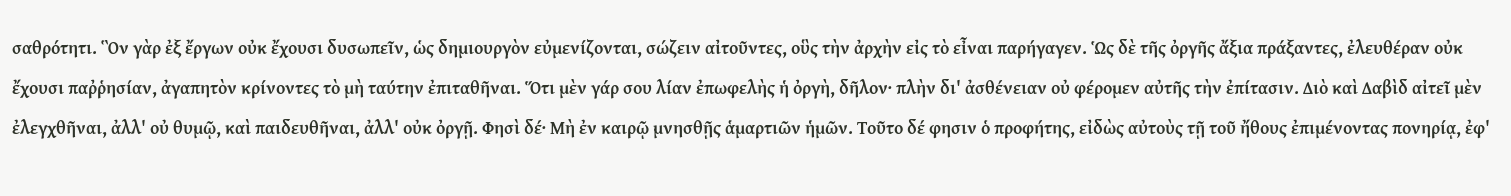σαθρότητι. Ὃν γὰρ ἐξ ἔργων οὐκ ἔχουσι δυσωπεῖν, ὡς δημιουργὸν εὐμενίζονται, σώζειν αἰτοῦντες, οὓς τὴν ἀρχὴν εἰς τὸ εἶναι παρήγαγεν. Ὡς δὲ τῆς ὀργῆς ἄξια πράξαντες, ἐλευθέραν οὐκ ἔχουσι παῤῥησίαν, ἀγαπητὸν κρίνοντες τὸ μὴ ταύτην ἐπιταθῆναι. Ὅτι μὲν γάρ σου λίαν ἐπωφελὴς ἡ ὀργὴ, δῆλον· πλὴν δι' ἀσθένειαν οὐ φέρομεν αὐτῆς τὴν ἐπίτασιν. Διὸ καὶ Δαβὶδ αἰτεῖ μὲν ἐλεγχθῆναι, ἀλλ' οὐ θυμῷ, καὶ παιδευθῆναι, ἀλλ' οὐκ ὀργῇ. Φησὶ δέ· Μὴ ἐν καιρῷ μνησθῇς ἁμαρτιῶν ἡμῶν. Τοῦτο δέ φησιν ὁ προφήτης, εἰδὼς αὐτοὺς τῇ τοῦ ἤθους ἐπιμένοντας πονηρίᾳ, ἐφ'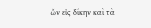ὧν εἰς δίκην καὶ τὰ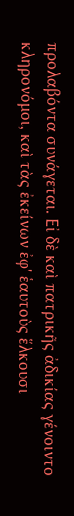προλαβόντα συνάγεται. Εἰ δὲ καὶ πατρικῆς ἀδικίας γένοιντο κληρονόμοι, καὶ τὰς ἐκείνων ἐφ' ἑαυτοὺς ἕλκουσι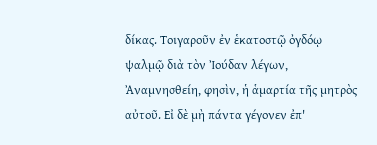δίκας. Τοιγαροῦν ἐν ἑκατοστῷ ὀγδόῳ ψαλμῷ διὰ τὸν Ἰούδαν λέγων, Ἀναμνησθείη, φησὶν, ἡ ἁμαρτία τῆς μητρὸς αὐτοῦ. Εἰ δὲ μὴ πάντα γέγονεν ἐπ'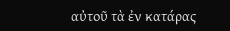αὐτοῦ τὰ ἐν κατάρας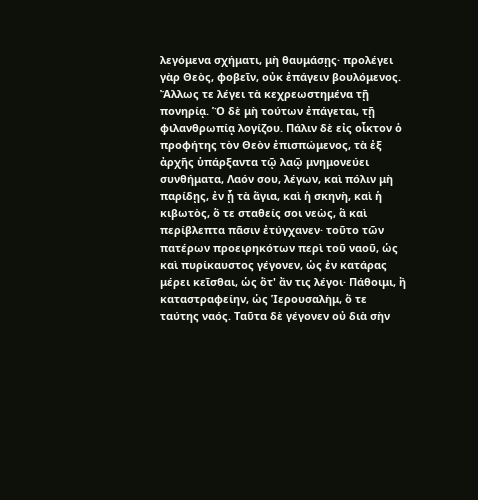λεγόμενα σχήματι, μὴ θαυμάσῃς· προλέγει γὰρ Θεὸς, φοβεῖν, οὐκ ἐπάγειν βουλόμενος. Ἄλλως τε λέγει τὰ κεχρεωστημένα τῇ πονηρίᾳ. Ὃ δὲ μὴ τούτων ἐπάγεται, τῇ φιλανθρωπίᾳ λογίζου. Πάλιν δὲ εἰς οἶκτον ὁ προφήτης τὸν Θεὸν ἐπισπώμενος, τὰ ἐξ ἀρχῆς ὑπάρξαντα τῷ λαῷ μνημονεύει συνθήματα, Λαόν σου, λέγων, καὶ πόλιν μὴ παρίδῃς, ἐν ᾗ τὰ ἅγια, καὶ ἡ σκηνὴ, καὶ ἡ κιβωτὸς, ὅ τε σταθείς σοι νεὼς, ἃ καὶ περίβλεπτα πᾶσιν ἐτύγχανεν· τοῦτο τῶν πατέρων προειρηκότων περὶ τοῦ ναοῦ, ὡς καὶ πυρίκαυστος γέγονεν, ὡς ἐν κατάρας μέρει κεῖσθαι, ὡς ὅτ' ἄν τις λέγοι· Πάθοιμι, ἢ καταστραφείην, ὡς Ἱερουσαλὴμ, ὅ τε ταύτης ναός. Ταῦτα δὲ γέγονεν οὐ διὰ σὴν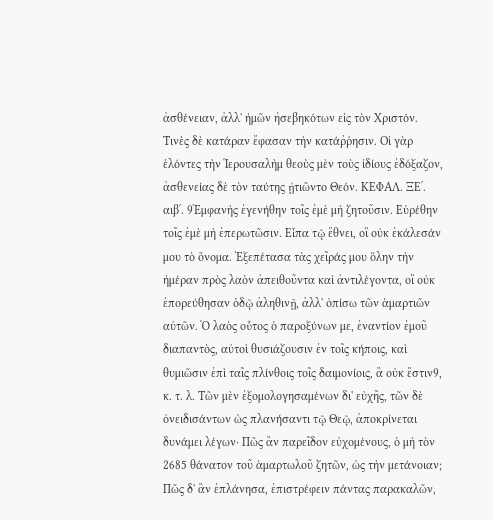ἀσθένειαν, ἀλλ' ἡμῶν ἠσεβηκότων εἰς τὸν Χριστόν. Τινὲς δὲ κατάραν ἔφασαν τὴν κατάῤῥησιν. Οἱ γὰρ ἑλόντες τὴν Ἱερουσαλὴμ θεοὺς μὲν τοὺς ἰδίους ἐδόξαζον, ἀσθενείας δὲ τὸν ταύτης ᾐτιῶντο Θεόν. ΚΕΦΑΛ. ΞΕʹ. αιβʹ. 9Ἐμφανὴς ἐγενήθην τοῖς ἐμὲ μὴ ζητοῦσιν. Εὑρέθην τοῖς ἐμὲ μὴ ἐπερωτῶσιν. Εἶπα τῷ ἔθνει, οἳ οὐκ ἐκάλεσάν μου τὸ ὄνομα. Ἐξεπέτασα τὰς χεῖράς μου ὅλην τὴν ἡμέραν πρὸς λαὸν ἀπειθοῦντα καὶ ἀντιλέγοντα, οἳ οὐκ ἐπορεύθησαν ὁδῷ ἀληθινῇ, ἀλλ' ὀπίσω τῶν ἁμαρτιῶν αὐτῶν. Ὁ λαὸς οὗτος ὁ παροξύνων με, ἐναντίον ἐμοῦ διαπαντὸς, αὐτοὶ θυσιάζουσιν ἐν τοῖς κήποις, καὶ θυμιῶσιν ἐπὶ ταῖς πλίνθοις τοῖς δαιμονίοις, ἂ οὐκ ἔστιν9, κ. τ. λ. Τῶν μὲν ἐξομολογησαμένων δι' εὐχῆς, τῶν δὲ ὀνειδισάντων ὡς πλανήσαντι τῷ Θεῷ, ἀποκρίνεται δυνάμει λέγων· Πῶς ἂν παρεῖδον εὐχομένους, ὁ μὴ τὸν 2685 θάνατον τοῦ ἁμαρτωλοῦ ζητῶν, ὡς τὴν μετάνοιαν; Πῶς δ' ἂν ἐπλάνησα, ἐπιστρέφειν πάντας παρακαλῶν,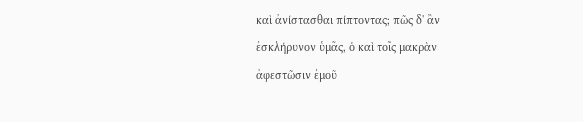καὶ ἀνίστασθαι πίπτοντας; πῶς δ' ἂν ἐσκλήρυνον ὑμᾶς, ὁ καὶ τοῖς μακρὰν ἀφεστῶσιν ἐμοῦ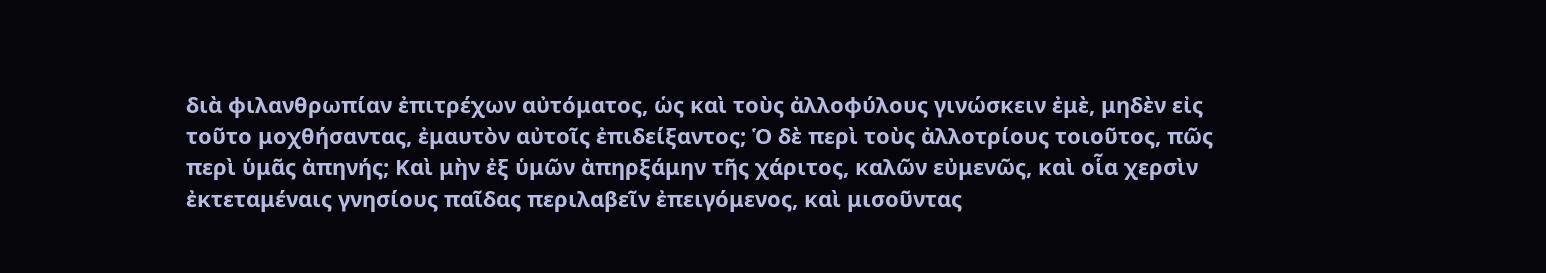διὰ φιλανθρωπίαν ἐπιτρέχων αὐτόματος, ὡς καὶ τοὺς ἀλλοφύλους γινώσκειν ἐμὲ, μηδὲν εἰς τοῦτο μοχθήσαντας, ἐμαυτὸν αὐτοῖς ἐπιδείξαντος; Ὁ δὲ περὶ τοὺς ἀλλοτρίους τοιοῦτος, πῶς περὶ ὑμᾶς ἀπηνής; Καὶ μὴν ἐξ ὑμῶν ἀπηρξάμην τῆς χάριτος, καλῶν εὐμενῶς, καὶ οἷα χερσὶν ἐκτεταμέναις γνησίους παῖδας περιλαβεῖν ἐπειγόμενος, καὶ μισοῦντας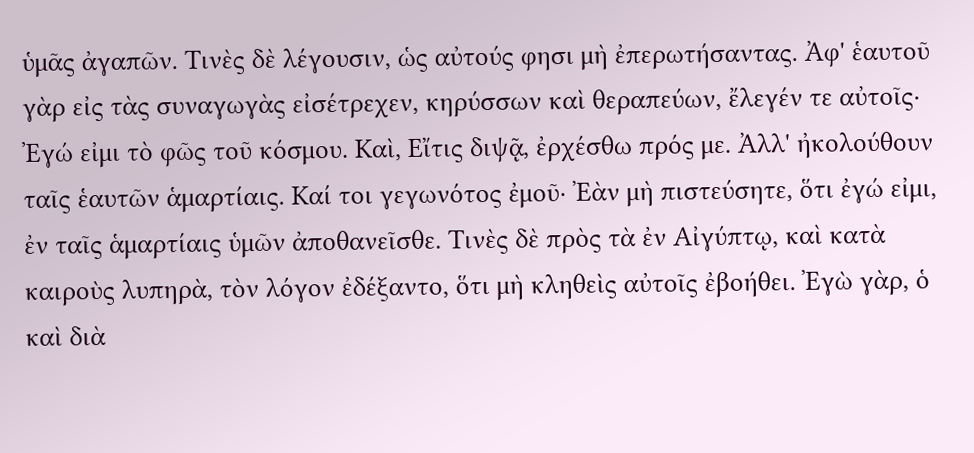ὑμᾶς ἀγαπῶν. Τινὲς δὲ λέγουσιν, ὡς αὐτούς φησι μὴ ἐπερωτήσαντας. Ἀφ' ἑαυτοῦ γὰρ εἰς τὰς συναγωγὰς εἰσέτρεχεν, κηρύσσων καὶ θεραπεύων, ἔλεγέν τε αὐτοῖς· Ἐγώ εἰμι τὸ φῶς τοῦ κόσμου. Καὶ, Εἴτις διψᾷ, ἐρχέσθω πρός με. Ἀλλ' ἠκολούθουν ταῖς ἑαυτῶν ἁμαρτίαις. Καί τοι γεγωνότος ἐμοῦ· Ἐὰν μὴ πιστεύσητε, ὅτι ἐγώ εἰμι, ἐν ταῖς ἁμαρτίαις ὑμῶν ἀποθανεῖσθε. Τινὲς δὲ πρὸς τὰ ἐν Αἰγύπτῳ, καὶ κατὰ καιροὺς λυπηρὰ, τὸν λόγον ἐδέξαντο, ὅτι μὴ κληθεὶς αὐτοῖς ἐβοήθει. Ἐγὼ γὰρ, ὁ καὶ διὰ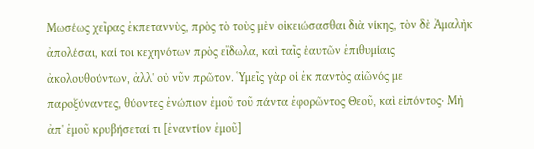Μωσέως χεῖρας ἐκπεταννὺς, πρὸς τὸ τοὺς μὲν οἰκειώσασθαι διὰ νίκης, τὸν δὲ Ἀμαλὴκ ἀπολέσαι, καί τοι κεχηνότων πρὸς εἴδωλα, καὶ ταῖς ἑαυτῶν ἐπιθυμίαις ἀκολουθούντων, ἀλλ' οὐ νῦν πρῶτον. Ὑμεῖς γὰρ οἱ ἐκ παντὸς αἰῶνός με παροξύναντες, θύοντες ἐνώπιον ἐμοῦ τοῦ πάντα ἐφορῶντος Θεοῦ, καὶ εἰπόντος· Μὴ ἀπ' ἐμοῦ κρυβήσεταί τι [ἐναντίον ἐμοῦ]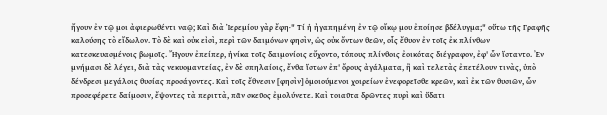ἤγουν ἐν τῷ μοι ἀφιερωθέντι ναῷ; Καὶ διὰ Ἱερεμίου γὰρ ἔφη·" Τί ἡ ἠγαπημένη ἐν τῷ οἴκῳ μου ἐποίησε βδέλυγμα;" οὕτω τῆς Γραφῆς καλούσης τὸ εἴδωλον. Τὸ δὲ καὶ οὐκ εἰσὶ, περὶ τῶν δαιμόνων φησὶν, ὡς οὐκ ὄντων θεῶν, οἷς ἔθυον ἐν τοῖς ἐκ πλίνθων κατεσκευασμένοις βωμοῖς. Ἤγουν ἐπείπερ, ἡνίκα τοῖς δαιμονίοις εὔχοντο, τόπους πλίνθοις ἐοικότας διέγραφον, ἐφ' ὧν ἵσταντο. Ἐν μνήμασι δὲ λέγει, διὰ τὰς νεκυομαντείας, ἐν δὲ σπηλαίοις, ἔνθα ἵστων ἐπ' ὄρους ἀγάλματα, ἢ καὶ τελετὰς ἐπετέλουν τινὰς, ὑπὸ δένδρεσι μεγάλοις θυσίας προσάγοντες. Καὶ τοῖς ἔθνεσιν [φησὶν] ὁμοιούμενοι χοιρείων ἐνεφορεῖσθε κρεῶν, καὶ ἐκ τῶν θυσιῶν, ὧν προσεφέρετε δαίμοσιν, ἔψοντες τὰ περιττὰ, πᾶν σκεῦος ἐμολύνετε. Καὶ τοιαῦτα δρῶντες πυρὶ καὶ ὕδατι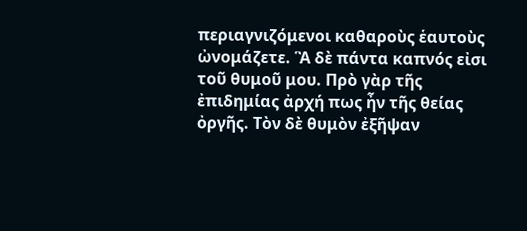περιαγνιζόμενοι καθαροὺς ἑαυτοὺς ὠνομάζετε. Ἃ δὲ πάντα καπνός εἰσι τοῦ θυμοῦ μου. Πρὸ γὰρ τῆς ἐπιδημίας ἀρχή πως ἦν τῆς θείας ὀργῆς. Τὸν δὲ θυμὸν ἐξῆψαν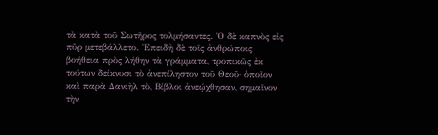τὰ κατὰ τοῦ Σωτῆρος τολμήσαντες. Ὁ δὲ καπνὸς εἰς πῦρ μετεβάλλετο. Ἐπειδὴ δὲ τοῖς ἀνθρώποις βοήθεια πρὸς λήθην τὰ γράμματα, τροπικῶς ἐκ τούτων δείκνυσι τὸ ἀνεπίληστον τοῦ Θεοῦ· ὁποῖον καὶ παρὰ Δανιὴλ τὸ, Βίβλοι ἀνεῴχθησαν, σημαῖνον τὴν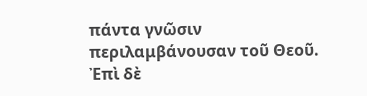πάντα γνῶσιν περιλαμβάνουσαν τοῦ Θεοῦ. Ἐπὶ δὲ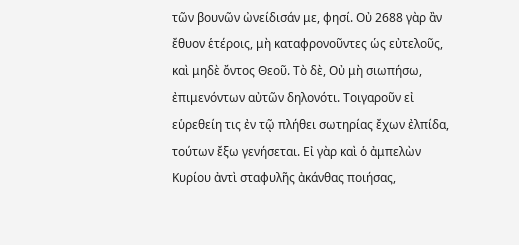τῶν βουνῶν ὠνείδισάν με, φησί. Οὐ 2688 γὰρ ἂν ἔθυον ἑτέροις, μὴ καταφρονοῦντες ὡς εὐτελοῦς, καὶ μηδὲ ὄντος Θεοῦ. Τὸ δὲ, Οὐ μὴ σιωπήσω, ἐπιμενόντων αὐτῶν δηλονότι. Τοιγαροῦν εἰ εὑρεθείη τις ἐν τῷ πλήθει σωτηρίας ἔχων ἐλπίδα, τούτων ἔξω γενήσεται. Εἰ γὰρ καὶ ὁ ἀμπελὼν Κυρίου ἀντὶ σταφυλῆς ἀκάνθας ποιήσας,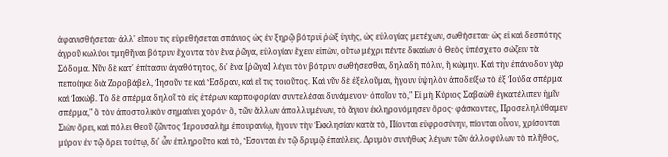ἀφανισθήσεται· ἀλλ' εἴπου τις εὑρεθήσεται σπάνιος ὡς ἐν ξηρῷ βότρυϊ ῥὼξ ὑγιὴς, ὡς εὐλογίας μετέχων, σωθήσεται· ὡς εἰ καὶ δεσπότης ἀγροῦ κωλύοι τμηθῆναι βότρυν ἔχοντα τὸν ἕνα ῥῶγα, εὐλογίαν ἔχειν εἰπὼν, οὕτω μέχρι πέντε δικαίων ὁ Θεὸς ὑπέσχετο σώζειν τὰ Σόδομα. Νῦν δὲ κατ' ἐπίτασιν ἀγαθότητος, δι' ἕνα [ῥῶγα] λέγει τὸν βότρυν σωθήσεσθαι, δηλαδὴ πόλιν, ἢ κώμην. Καὶ τὴν ἐπάνοδον γὰρ πεποίηκε διὰ Ζοροβάβελ, Ἰησοῦν τε καὶ Ἔσδραν, καὶ εἴ τις τοιοῦτος. Καὶ νῦν δὲ ἐξελοῦμαι, ἤγουν ὑψηλὸν ἀποδείξω τὸ ἐξ Ἰούδα σπέρμα καὶ Ἰακώβ. Τὸ δὲ σπέρμα δηλοῖ τὸ εἰς ἑτέρων καρποφορίαν συντελέσαι δυνάμενον· ὁποῖον τὸ," Εἰ μὴ Κύριος Σαβαὼθ ἐγκατέλιπεν ἡμῖν σπέρμα," ὃ τὸν ἀποστολικὸν σημαίνει χορόν· ὃ, τῶν ἄλλων ἀπολλυμένων, τὸ ἅγιον ἐκληρονόμησεν ὄρος· φάσκοντες, Προσεληλύθαμεν Σιὼν ὄρει, καὶ πόλει Θεοῦ ζῶντος Ἱερουσαλὴμ ἐπουρανίῳ, ἤγουν τὴν Ἐκκλησίαν κατὰ τὸ, Πίονται εὐφροσύνην, πίονται οἶνον, χρίσονται μύρον ἐν τῷ ὄρει τούτῳ, δι' ὧν ἐπληροῦτο καὶ τὸ, Ἔσονται ἐν τῷ δρυμῷ ἐπαύλεις. Δρυμὸν συνήθως λέγων τῶν ἀλλοφύλων τὸ πλῆθος,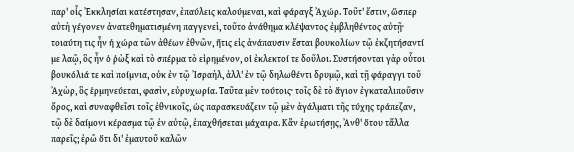παρ' οἷς Ἐκκλησίαι κατέστησαν, ἐπαύλεις καλούμεναι, καὶ φάραγξ Ἀχώρ. Τοῦτ' ἔστιν, ὥσπερ αὐτὴ γέγονεν ἀνατεθηματισμένη παγγενεὶ, τοῦτο ἀνάθημα κλέψαντος ἐμβληθέντος αὐτῇ· τοιαύτη τις ἦν ἡ χώρα τῶν ἀθέων ἐθνῶν, ἥτις εἰς ἀνάπαυσιν ἔσται βουκολίων τῷ ἐκζητήσαντί με λαῷ, ὃς ἦν ὁ ῥὼξ καὶ τὸ σπέρμα τὸ εἰρημένον, οἱ ἐκλεκτοί τε δοῦλοι. Συστήσονται γὰρ οὗτοι βουκόλιά τε καὶ ποίμνια, οὐκ ἐν τῷ Ἰσραὴλ, ἀλλ' ἐν τῷ δηλωθέντι δρυμῷ, καὶ τῇ φάραγγι τοῦ Ἀχὼρ, ὃς ἑρμηνεύεται, φασὶν, εὐρυχωρία. Ταῦτα μὲν τούτοις· τοῖς δὲ τὸ ἅγιον ἐγκαταλιποῦσιν ὄρος, καὶ συναφθεῖσι τοῖς ἐθνικοῖς, ὡς παρασκευάζειν τῷ μὲν ἀγάλματι τῆς τύχης τράπεζαν, τῷ δὲ δαίμονι κέρασμα τῷ ἐν αὐτῷ, ἐπαχθήσεται μάχαιρα. Κἂν ἐρωτήσῃς, Ἀνθ' ὅτου τἄλλα παρεῖς; ἐρῶ ὅτι δι' ἐμαυτοῦ καλῶν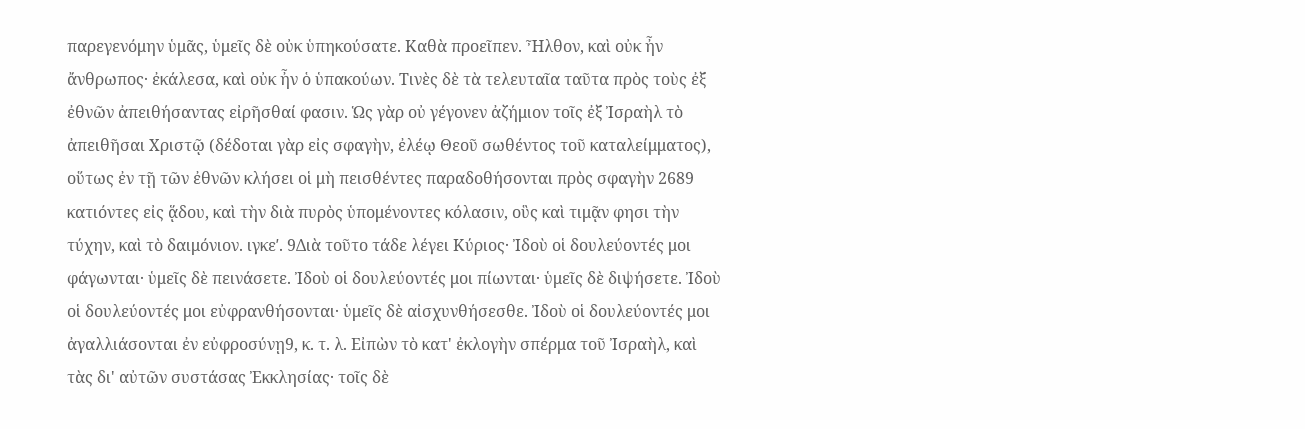παρεγενόμην ὑμᾶς, ὑμεῖς δὲ οὐκ ὑπηκούσατε. Καθὰ προεῖπεν. Ἦλθον, καὶ οὐκ ἦν ἄνθρωπος· ἐκάλεσα, καὶ οὐκ ἦν ὁ ὑπακούων. Τινὲς δὲ τὰ τελευταῖα ταῦτα πρὸς τοὺς ἐξ ἐθνῶν ἀπειθήσαντας εἰρῆσθαί φασιν. Ὡς γὰρ οὐ γέγονεν ἀζήμιον τοῖς ἐξ Ἰσραὴλ τὸ ἀπειθῆσαι Χριστῷ (δέδοται γὰρ εἰς σφαγὴν, ἐλέῳ Θεοῦ σωθέντος τοῦ καταλείμματος), οὕτως ἐν τῇ τῶν ἐθνῶν κλήσει οἱ μὴ πεισθέντες παραδοθήσονται πρὸς σφαγὴν 2689 κατιόντες εἰς ᾅδου, καὶ τὴν διὰ πυρὸς ὑπομένοντες κόλασιν, οὓς καὶ τιμᾷν φησι τὴν τύχην, καὶ τὸ δαιμόνιον. ιγκεʹ. 9Διὰ τοῦτο τάδε λέγει Κύριος· Ἰδοὺ οἱ δουλεύοντές μοι φάγωνται· ὑμεῖς δὲ πεινάσετε. Ἰδοὺ οἱ δουλεύοντές μοι πίωνται· ὑμεῖς δὲ διψήσετε. Ἰδοὺ οἱ δουλεύοντές μοι εὐφρανθήσονται· ὑμεῖς δὲ αἰσχυνθήσεσθε. Ἰδοὺ οἱ δουλεύοντές μοι ἀγαλλιάσονται ἐν εὐφροσύνῃ9, κ. τ. λ. Εἰπὼν τὸ κατ' ἐκλογὴν σπέρμα τοῦ Ἰσραὴλ, καὶ τὰς δι' αὐτῶν συστάσας Ἐκκλησίας· τοῖς δὲ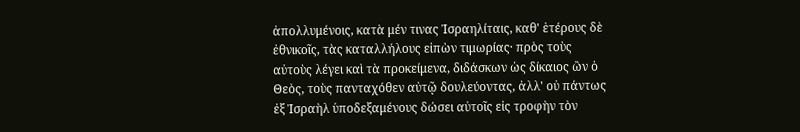ἀπολλυμένοις, κατὰ μέν τινας Ἰσραηλίταις, καθ' ἑτέρους δὲ ἐθνικοῖς, τὰς καταλλήλους εἰπὼν τιμωρίας· πρὸς τοὺς αὐτοὺς λέγει καὶ τὰ προκείμενα, διδάσκων ὡς δίκαιος ὢν ὁ Θεὸς, τοὺς πανταχόθεν αὐτῷ δουλεύοντας, ἀλλ' οὐ πάντως ἐξ Ἰσραὴλ ὑποδεξαμένους δώσει αὐτοῖς εἰς τροφὴν τὸν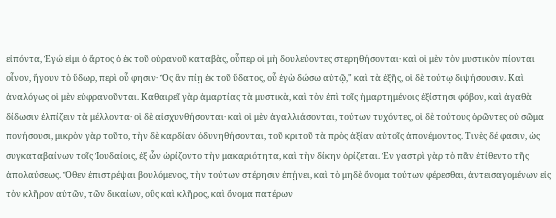εἰπόντα, Ἐγώ εἰμι ὁ ἄρτος ὁ ἐκ τοῦ οὐρανοῦ καταβὰς, οὗπερ οἱ μὴ δουλεύοντες στερηθήσονται· καὶ οἱ μὲν τὸν μυστικὸν πίονται οἶνον, ἤγουν τὸ ὕδωρ, περὶ οὗ φησιν· Ὃς ἂν πίῃ ἐκ τοῦ ὕδατος, οὗ ἐγὼ δώσω αὐτῷ," καὶ τὰ ἑξῆς, οἱ δὲ τούτῳ διψήσουσιν. Καὶ ἀναλόγως οἱ μὲν εὐφρανοῦνται. Καθαιρεῖ γὰρ ἁμαρτίας τὰ μυστικὰ, καὶ τὸν ἐπὶ τοῖς ἡμαρτημένοις ἐξίστησι φόβον, καὶ ἀγαθὰ δίδωσιν ἐλπίζειν τὰ μέλλοντα· οἱ δὲ αἰσχυνθήσονται· καὶ οἱ μὲν ἀγαλλιάσονται, τούτων τυχόντες, οἱ δὲ τούτους ὁρῶντες οὐ σῶμα πονήσουσι, μικρὸν γὰρ τοῦτο, τὴν δὲ καρδίαν ὀδυνηθήσονται, τοῦ κριτοῦ τὰ πρὸς ἀξίαν αὐτοῖς ἀπονέμοντος. Τινὲς δέ φασιν, ὡς συγκαταβαίνων τοῖς Ἰουδαίοις, ἐξ ὧν ὡρίζοντο τὴν μακαριότητα, καὶ τὴν δίκην ὁρίζεται. Ἐν γαστρὶ γὰρ τὸ πᾶν ἐτίθεντο τῆς ἀπολαύσεως. Ὅθεν ἐπιστρέψαι βουλόμενος, τὴν τούτων στέρησιν ἐπῄνει, καὶ τὸ μηδὲ ὄνομα τούτων φέρεσθαι, ἀντεισαγομένων εἰς τὸν κλῆρον αὐτῶν, τῶν δικαίων, οὓς καὶ κλῆρος, καὶ ὄνομα πατέρων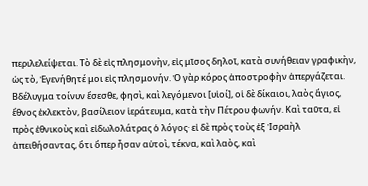περιλελείψεται. Τὸ δὲ εἰς πλησμονὴν, εἰς μῖσος δηλοῖ, κατὰ συνήθειαν γραφικὴν, ὡς τὸ, Ἐγενήθητέ μοι εἰς πλησμονήν. Ὁ γὰρ κόρος ἀποστροφὴν ἀπεργάζεται. Βδέλυγμα τοίνυν ἔσεσθε, φησὶ, καὶ λεγόμενοι [υἱοί], οἱ δὲ δίκαιοι, λαὸς ἅγιος, ἔθνος ἐκλεκτὸν, βασίλειον ἱεράτευμα, κατὰ τὴν Πέτρου φωνήν. Καὶ ταῦτα, εἰ πρὸς ἐθνικοὺς καὶ εἰδωλολάτρας ὁ λόγος· εἰ δὲ πρὸς τοὺς ἐξ Ἰσραὴλ ἀπειθήσαντας, ὅτι ὅπερ ἦσαν αὐτοὶ, τέκνα, καὶ λαὸς, καὶ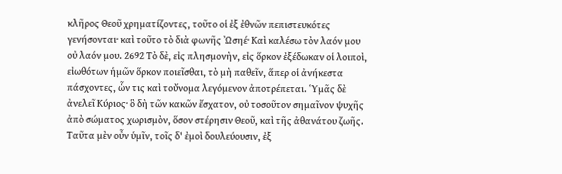κλῆρος Θεοῦ χρηματίζοντες, τοῦτο οἱ ἐξ ἐθνῶν πεπιστευκότες γενήσονται· καὶ τοῦτο τὸ διὰ φωνῆς Ὠσηέ· Καὶ καλέσω τὸν λαόν μου οὐ λαόν μου. 2692 Τὸ δὲ, εἰς πλησμονὴν, εἰς ὅρκον ἐξέδωκαν οἱ λοιποὶ, εἰωθότων ἡμῶν ὅρκον ποιεῖσθαι, τὸ μὴ παθεῖν, ἅπερ οἱ ἀνήκεστα πάσχοντες, ὧν τις καὶ τοὔνομα λεγόμενον ἀποτρέπεται. Ὑμᾶς δὲ ἀνελεῖ Κύριος· ὃ δὴ τῶν κακῶν ἔσχατον, οὐ τοσοῦτον σημαῖνον ψυχῆς ἀπὸ σώματος χωρισμὸν, ὅσον στέρησιν Θεοῦ, καὶ τῆς ἀθανάτου ζωῆς. Ταῦτα μὲν οὖν ὑμῖν, τοῖς δ' ἐμοὶ δουλεύουσιν, ἐξ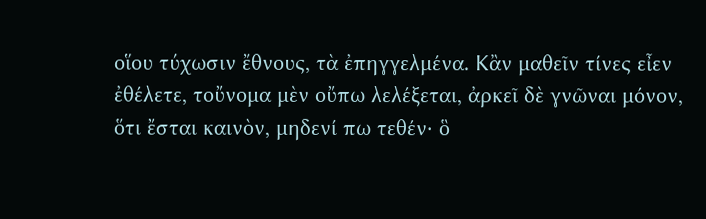οἵου τύχωσιν ἔθνους, τὰ ἐπηγγελμένα. Κἂν μαθεῖν τίνες εἶεν ἐθέλετε, τοὔνομα μὲν οὔπω λελέξεται, ἀρκεῖ δὲ γνῶναι μόνον, ὅτι ἔσται καινὸν, μηδενί πω τεθέν· ὃ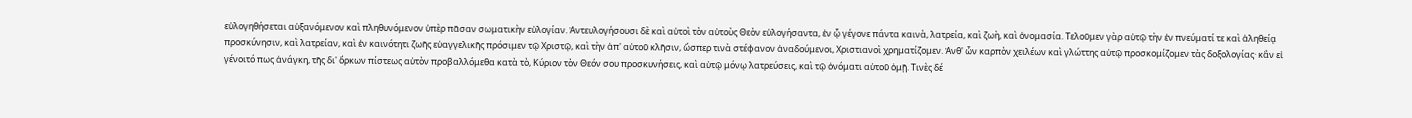εὐλογηθήσεται αὐξανόμενον καὶ πληθυνόμενον ὑπὲρ πᾶσαν σωματικὴν εὐλογίαν. Ἀντευλογήσουσι δὲ καὶ αὐτοὶ τὸν αὐτοὺς Θεὸν εὐλογήσαντα, ἐν ᾧ γέγονε πάντα καινὰ, λατρεία, καὶ ζωὴ, καὶ ὀνομασία. Τελοῦμεν γὰρ αὐτῷ τὴν ἐν πνεύματί τε καὶ ἀληθείᾳ προσκύνησιν, καὶ λατρείαν, καὶ ἐν καινότητι ζωῆς εὐαγγελικῆς πρόσιμεν τῷ Χριστῷ, καὶ τὴν ἀπ' αὐτοῦ κλῆσιν, ὥσπερ τινὰ στέφανον ἀναδούμενοι, Χριστιανοὶ χρηματίζομεν. Ἀνθ' ὧν καρπὸν χειλέων καὶ γλώττης αὐτῷ προσκομίζομεν τὰς δοξολογίας· κἂν εἰ γένοιτό πως ἀνάγκη, τῆς δι' ὅρκων πίστεως αὐτὸν προβαλλόμεθα κατὰ τὸ, Κύριον τὸν Θεόν σου προσκυνήσεις, καὶ αὐτῷ μόνῳ λατρεύσεις, καὶ τῷ ὀνόματι αὐτοῦ ὀμῇ. Τινὲς δέ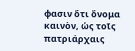φασιν ὅτι ὄνομα καινὸν, ὡς τοῖς πατριάρχαις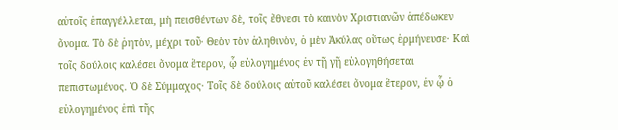αὐτοῖς ἐπαγγέλλεται, μὴ πεισθέντων δὲ, τοῖς ἔθνεσι τὸ καινὸν Χριστιανῶν ἀπέδωκεν ὄνομα. Τὸ δὲ ῥητὸν, μέχρι τοῦ· Θεὸν τὸν ἀληθινὸν, ὁ μὲν Ἀκύλας οὕτως ἑρμήνευσε· Καὶ τοῖς δούλοις καλέσει ὄνομα ἕτερον, ᾧ εὐλογημένος ἐν τῇ γῇ εὐλογηθήσεται πεπιστωμένος. Ὁ δὲ Σύμμαχος· Τοῖς δὲ δούλοις αὐτοῦ καλέσει ὄνομα ἕτερον, ἐν ᾧ ὁ εὐλογημένος ἐπὶ τῆς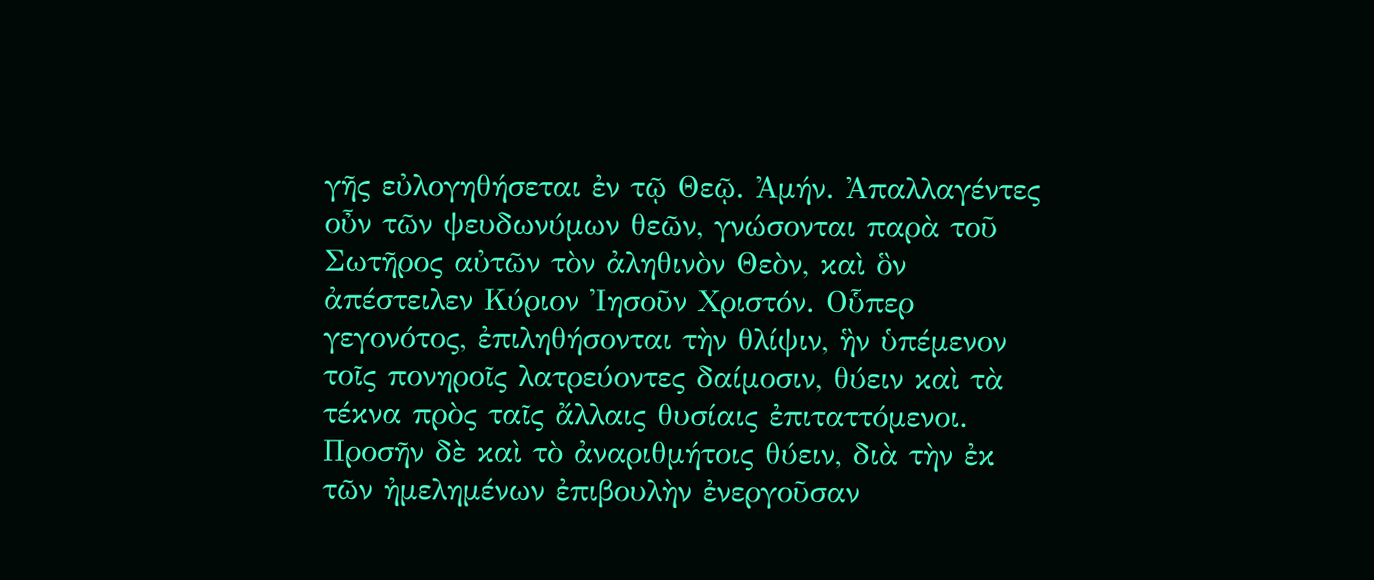γῆς εὐλογηθήσεται ἐν τῷ Θεῷ. Ἀμήν. Ἀπαλλαγέντες οὖν τῶν ψευδωνύμων θεῶν, γνώσονται παρὰ τοῦ Σωτῆρος αὐτῶν τὸν ἀληθινὸν Θεὸν, καὶ ὃν ἀπέστειλεν Κύριον Ἰησοῦν Χριστόν. Οὗπερ γεγονότος, ἐπιληθήσονται τὴν θλίψιν, ἣν ὑπέμενον τοῖς πονηροῖς λατρεύοντες δαίμοσιν, θύειν καὶ τὰ τέκνα πρὸς ταῖς ἄλλαις θυσίαις ἐπιταττόμενοι. Προσῆν δὲ καὶ τὸ ἀναριθμήτοις θύειν, διὰ τὴν ἐκ τῶν ἠμελημένων ἐπιβουλὴν ἐνεργοῦσαν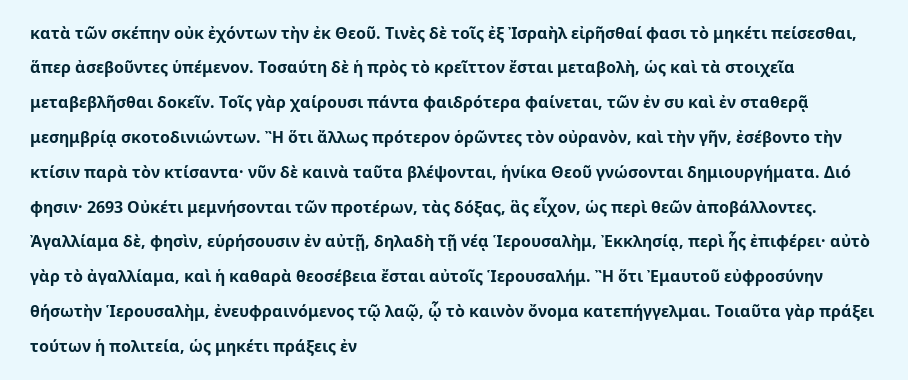κατὰ τῶν σκέπην οὐκ ἐχόντων τὴν ἐκ Θεοῦ. Τινὲς δὲ τοῖς ἐξ Ἰσραὴλ εἰρῆσθαί φασι τὸ μηκέτι πείσεσθαι, ἅπερ ἀσεβοῦντες ὑπέμενον. Τοσαύτη δὲ ἡ πρὸς τὸ κρεῖττον ἔσται μεταβολὴ, ὡς καὶ τὰ στοιχεῖα μεταβεβλῆσθαι δοκεῖν. Τοῖς γὰρ χαίρουσι πάντα φαιδρότερα φαίνεται, τῶν ἐν συ καὶ ἐν σταθερᾷ μεσημβρίᾳ σκοτοδινιώντων. Ἢ ὅτι ἄλλως πρότερον ὁρῶντες τὸν οὐρανὸν, καὶ τὴν γῆν, ἐσέβοντο τὴν κτίσιν παρὰ τὸν κτίσαντα· νῦν δὲ καινὰ ταῦτα βλέψονται, ἡνίκα Θεοῦ γνώσονται δημιουργήματα. Διό φησιν· 2693 Οὐκέτι μεμνήσονται τῶν προτέρων, τὰς δόξας, ἃς εἶχον, ὡς περὶ θεῶν ἀποβάλλοντες. Ἀγαλλίαμα δὲ, φησὶν, εὑρήσουσιν ἐν αὐτῇ, δηλαδὴ τῇ νέᾳ Ἱερουσαλὴμ, Ἐκκλησίᾳ, περὶ ἧς ἐπιφέρει· αὐτὸ γὰρ τὸ ἀγαλλίαμα, καὶ ἡ καθαρὰ θεοσέβεια ἔσται αὐτοῖς Ἱερουσαλήμ. Ἢ ὅτι Ἐμαυτοῦ εὐφροσύνην θήσωτὴν Ἱερουσαλὴμ, ἐνευφραινόμενος τῷ λαῷ, ᾧ τὸ καινὸν ὄνομα κατεπήγγελμαι. Τοιαῦτα γὰρ πράξει τούτων ἡ πολιτεία, ὡς μηκέτι πράξεις ἐν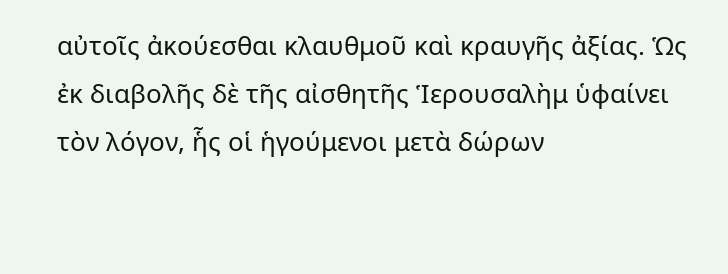αὐτοῖς ἀκούεσθαι κλαυθμοῦ καὶ κραυγῆς ἀξίας. Ὡς ἐκ διαβολῆς δὲ τῆς αἰσθητῆς Ἱερουσαλὴμ ὑφαίνει τὸν λόγον, ἧς οἱ ἡγούμενοι μετὰ δώρων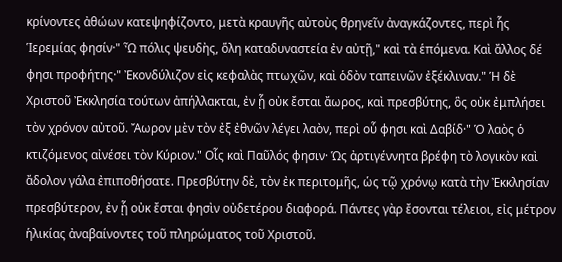κρίνοντες ἀθώων κατεψηφίζοντο, μετὰ κραυγῆς αὐτοὺς θρηνεῖν ἀναγκάζοντες, περὶ ἧς Ἱερεμίας φησίν·" Ὦ πόλις ψευδὴς, ὅλη καταδυναστεία ἐν αὐτῇ," καὶ τὰ ἑπόμενα. Καὶ ἄλλος δέ φησι προφήτης·" Ἐκονδύλιζον εἰς κεφαλὰς πτωχῶν, καὶ ὁδὸν ταπεινῶν ἐξέκλιναν." Ἡ δὲ Χριστοῦ Ἐκκλησία τούτων ἀπήλλακται, ἐν ᾗ οὐκ ἔσται ἄωρος, καὶ πρεσβύτης, ὃς οὐκ ἐμπλήσει τὸν χρόνον αὐτοῦ. Ἄωρον μὲν τὸν ἐξ ἐθνῶν λέγει λαὸν, περὶ οὗ φησι καὶ Δαβίδ·" Ὁ λαὸς ὁ κτιζόμενος αἰνέσει τὸν Κύριον." Οἷς καὶ Παῦλός φησιν· Ὡς ἀρτιγέννητα βρέφη τὸ λογικὸν καὶ ἄδολον γάλα ἐπιποθήσατε. Πρεσβύτην δὲ, τὸν ἐκ περιτομῆς, ὡς τῷ χρόνῳ κατὰ τὴν Ἐκκλησίαν πρεσβύτερον, ἐν ᾗ οὐκ ἔσται φησὶν οὐδετέρου διαφορά. Πάντες γὰρ ἔσονται τέλειοι, εἰς μέτρον ἡλικίας ἀναβαίνοντες τοῦ πληρώματος τοῦ Χριστοῦ.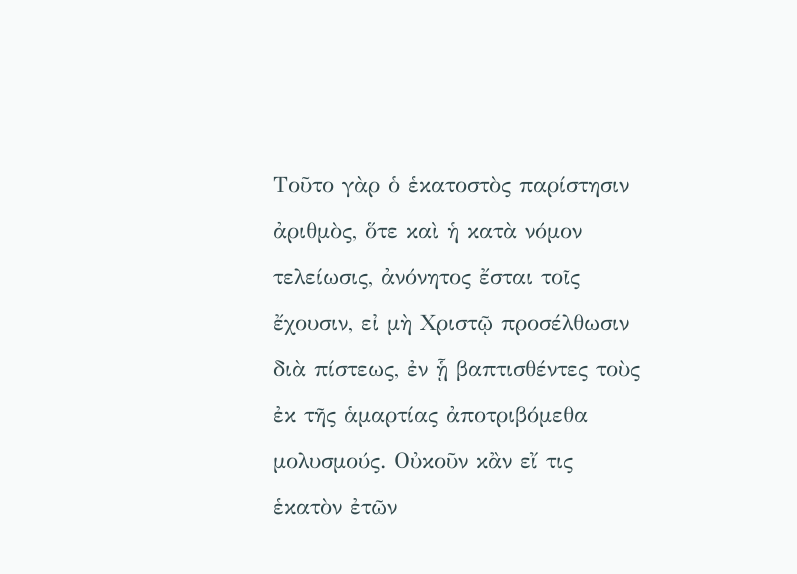Τοῦτο γὰρ ὁ ἑκατοστὸς παρίστησιν ἀριθμὸς, ὅτε καὶ ἡ κατὰ νόμον τελείωσις, ἀνόνητος ἔσται τοῖς ἔχουσιν, εἰ μὴ Χριστῷ προσέλθωσιν διὰ πίστεως, ἐν ᾗ βαπτισθέντες τοὺς ἐκ τῆς ἁμαρτίας ἀποτριβόμεθα μολυσμούς. Οὐκοῦν κἂν εἴ τις ἑκατὸν ἐτῶν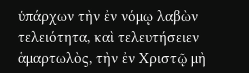ὑπάρχων τὴν ἐν νόμῳ λαβὼν τελειότητα, καὶ τελευτήσειεν ἁμαρτωλὸς, τὴν ἐν Χριστῷ μὴ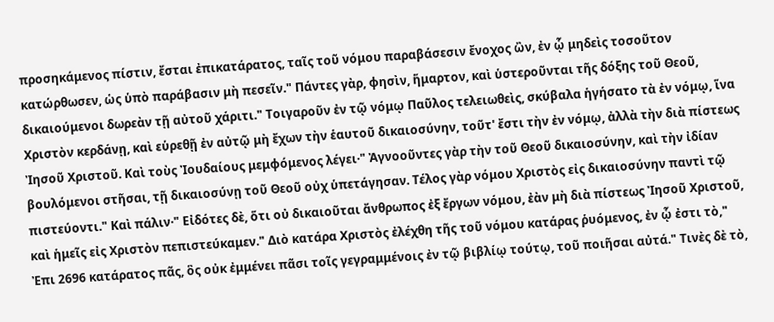προσηκάμενος πίστιν, ἔσται ἐπικατάρατος, ταῖς τοῦ νόμου παραβάσεσιν ἔνοχος ὢν, ἐν ᾧ μηδεὶς τοσοῦτον κατώρθωσεν, ὡς ὑπὸ παράβασιν μὴ πεσεῖν." Πάντες γὰρ, φησὶν, ἥμαρτον, καὶ ὑστεροῦνται τῆς δόξης τοῦ Θεοῦ, δικαιούμενοι δωρεὰν τῇ αὐτοῦ χάριτι." Τοιγαροῦν ἐν τῷ νόμῳ Παῦλος τελειωθεὶς, σκύβαλα ἡγήσατο τὰ ἐν νόμῳ, ἵνα Χριστὸν κερδάνῃ, καὶ εὑρεθῇ ἐν αὐτῷ μὴ ἔχων τὴν ἑαυτοῦ δικαιοσύνην, τοῦτ' ἔστι τὴν ἐν νόμῳ, ἀλλὰ τὴν διὰ πίστεως Ἰησοῦ Χριστοῦ. Καὶ τοὺς Ἰουδαίους μεμφόμενος λέγει·" Ἀγνοοῦντες γὰρ τὴν τοῦ Θεοῦ δικαιοσύνην, καὶ τὴν ἰδίαν βουλόμενοι στῆσαι, τῇ δικαιοσύνῃ τοῦ Θεοῦ οὐχ ὑπετάγησαν. Τέλος γὰρ νόμου Χριστὸς εἰς δικαιοσύνην παντὶ τῷ πιστεύοντι." Καὶ πάλιν·" Εἰδότες δὲ, ὅτι οὐ δικαιοῦται ἄνθρωπος ἐξ ἔργων νόμου, ἐὰν μὴ διὰ πίστεως Ἰησοῦ Χριστοῦ, καὶ ἡμεῖς εἰς Χριστὸν πεπιστεύκαμεν." Διὸ κατάρα Χριστὸς ἐλέχθη τῆς τοῦ νόμου κατάρας ῥυόμενος, ἐν ᾧ ἐστι τὸ," Ἐπι 2696 κατάρατος πᾶς, ὃς οὐκ ἐμμένει πᾶσι τοῖς γεγραμμένοις ἐν τῷ βιβλίῳ τούτῳ, τοῦ ποιῆσαι αὐτά." Τινὲς δὲ τὸ,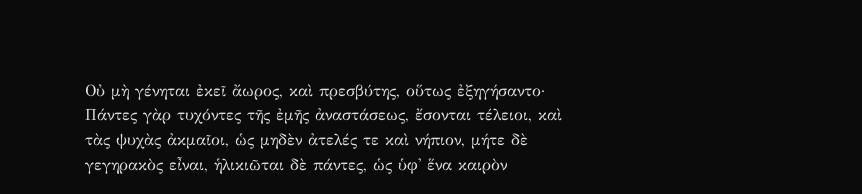Οὐ μὴ γένηται ἐκεῖ ἄωρος, καὶ πρεσβύτης, οὕτως ἐξηγήσαντο· Πάντες γὰρ τυχόντες τῆς ἐμῆς ἀναστάσεως, ἔσονται τέλειοι, καὶ τὰς ψυχὰς ἀκμαῖοι, ὡς μηδὲν ἀτελές τε καὶ νήπιον, μήτε δὲ γεγηρακὸς εἶναι, ἡλικιῶται δὲ πάντες, ὡς ὑφ' ἕνα καιρὸν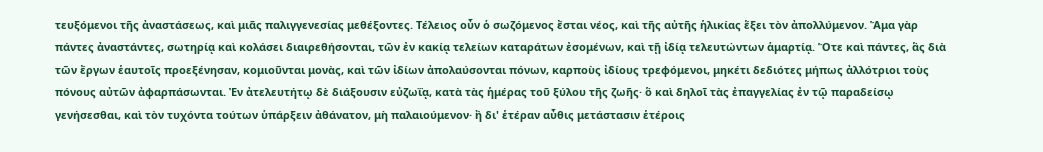τευξόμενοι τῆς ἀναστάσεως, καὶ μιᾶς παλιγγενεσίας μεθέξοντες. Τέλειος οὖν ὁ σωζόμενος ἔσται νέος, καὶ τῆς αὐτῆς ἡλικίας ἕξει τὸν ἀπολλύμενον. Ἅμα γὰρ πάντες ἀναστάντες, σωτηρίᾳ καὶ κολάσει διαιρεθήσονται, τῶν ἐν κακίᾳ τελείων καταράτων ἐσομένων, καὶ τῇ ἰδίᾳ τελευτώντων ἁμαρτίᾳ. Ὅτε καὶ πάντες, ἃς διὰ τῶν ἔργων ἑαυτοῖς προεξένησαν, κομιοῦνται μονὰς, καὶ τῶν ἰδίων ἀπολαύσονται πόνων, καρποὺς ἰδίους τρεφόμενοι, μηκέτι δεδιότες μήπως ἀλλότριοι τοὺς πόνους αὐτῶν ἀφαρπάσωνται. Ἐν ἀτελευτήτῳ δὲ διάξουσιν εὐζωΐᾳ, κατὰ τὰς ἡμέρας τοῦ ξύλου τῆς ζωῆς· ὃ καὶ δηλοῖ τὰς ἐπαγγελίας ἐν τῷ παραδείσῳ γενήσεσθαι, καὶ τὸν τυχόντα τούτων ὑπάρξειν ἀθάνατον, μὴ παλαιούμενον· ἢ δι' ἑτέραν αὖθις μετάστασιν ἑτέροις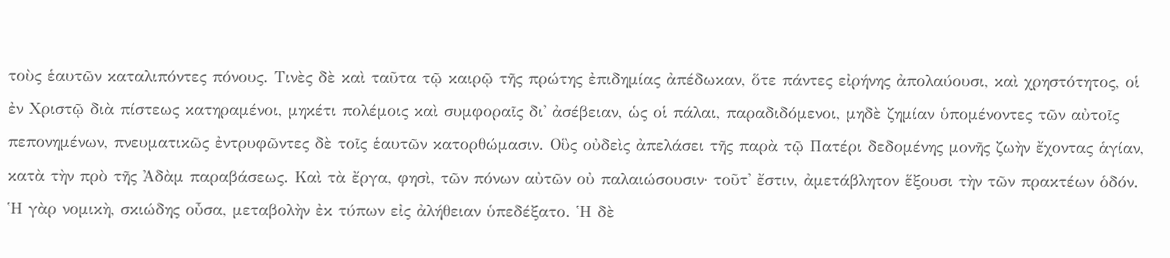τοὺς ἑαυτῶν καταλιπόντες πόνους. Τινὲς δὲ καὶ ταῦτα τῷ καιρῷ τῆς πρώτης ἐπιδημίας ἀπέδωκαν, ὅτε πάντες εἰρήνης ἀπολαύουσι, καὶ χρηστότητος, οἱ ἐν Χριστῷ διὰ πίστεως κατηραμένοι, μηκέτι πολέμοις καὶ συμφοραῖς δι' ἀσέβειαν, ὡς οἱ πάλαι, παραδιδόμενοι, μηδὲ ζημίαν ὑπομένοντες τῶν αὐτοῖς πεπονημένων, πνευματικῶς ἐντρυφῶντες δὲ τοῖς ἑαυτῶν κατορθώμασιν. Οὓς οὐδεὶς ἀπελάσει τῆς παρὰ τῷ Πατέρι δεδομένης μονῆς ζωὴν ἔχοντας ἁγίαν, κατὰ τὴν πρὸ τῆς Ἀδὰμ παραβάσεως. Καὶ τὰ ἔργα, φησὶ, τῶν πόνων αὐτῶν οὐ παλαιώσουσιν· τοῦτ' ἔστιν, ἀμετάβλητον ἕξουσι τὴν τῶν πρακτέων ὁδόν. Ἡ γὰρ νομικὴ, σκιώδης οὖσα, μεταβολὴν ἐκ τύπων εἰς ἀλήθειαν ὑπεδέξατο. Ἡ δὲ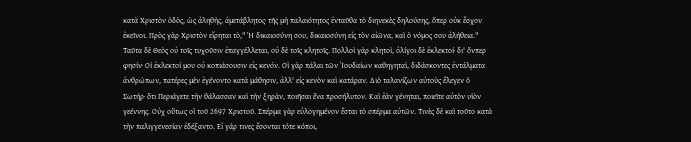κατὰ Χριστὸν ὁδὸς, ὡς ἀληθὴς, ἀμετάβλητος· τῆς μὴ παλαιότητος ἐνταῦθα τὸ διηνεκὲς δηλούσης, ὅπερ οὐκ ἔσχον ἐκεῖνοι. Πρὸς γὰρ Χριστὸν εἴρηται τὸ," Ἡ δικαιοσύνη σου, δικαιοσύνη εἰς τὸν αἰῶνα, καὶ ὁ νόμος σου ἀλήθεια." Ταῦτα δὲ Θεὸς οὐ τοῖς τυχοῦσιν ἐπαγγέλλεται, οὐ δὲ τοῖς κλητοῖς. Πολλοὶ γὰρ κλητοὶ, ὀλίγοι δὲ ἐκλεκτοί· δι' ὅνπερ φησίν· Οἱ ἐκλεκτοί μου οὐ κοπιάσουσιν εἰς κενόν. Οἱ γὰρ πάλαι τῶν Ἰουδαίων καθηγηταὶ, διδάσκοντες ἐντάλματα ἀνθρώπων, πατέρες μὲν ἐγένοντο κατὰ μάθησιν, ἀλλ' εἰς κενὸν καὶ κατάραν. Διὸ ταλανίζων αὐτοὺς ἔλεγεν ὁ Σωτήρ· ὅτι Περιάγετε τὴν θάλασσαν καὶ τὴν ξηρὰν, ποιῆσαι ἕνα προσήλυτον. Καὶ ἐὰν γένηται, ποιεῖτε αὐτὸν υἱὸν γεέννης. Οὐχ οὕτως οἱ τοῦ 2697 Χριστοῦ. Σπέρμα γὰρ εὐλογημένον ἔσται τὸ σπέρμα αὐτῶν. Τινὲς δὲ καὶ τοῦτο κατὰ τὴν παλιγγενεσίαν ἐδέξαντο. Εἰ γάρ τινες ἔσονται τότε κόποι,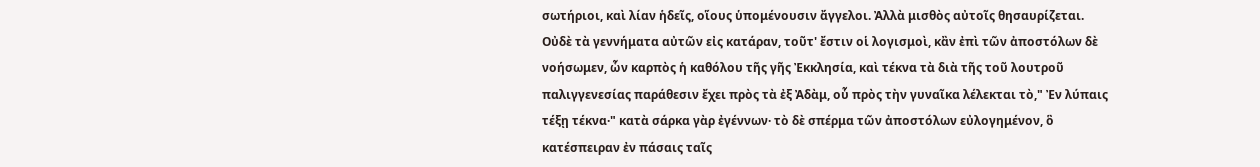σωτήριοι, καὶ λίαν ἡδεῖς, οἵους ὑπομένουσιν ἄγγελοι. Ἀλλὰ μισθὸς αὐτοῖς θησαυρίζεται. Οὐδὲ τὰ γεννήματα αὐτῶν εἰς κατάραν, τοῦτ' ἔστιν οἱ λογισμοὶ, κἂν ἐπὶ τῶν ἀποστόλων δὲ νοήσωμεν, ὧν καρπὸς ἡ καθόλου τῆς γῆς Ἐκκλησία, καὶ τέκνα τὰ διὰ τῆς τοῦ λουτροῦ παλιγγενεσίας παράθεσιν ἔχει πρὸς τὰ ἐξ Ἀδὰμ, οὗ πρὸς τὴν γυναῖκα λέλεκται τὸ," Ἐν λύπαις τέξῃ τέκνα·" κατὰ σάρκα γὰρ ἐγέννων· τὸ δὲ σπέρμα τῶν ἀποστόλων εὐλογημένον, ὃ κατέσπειραν ἐν πάσαις ταῖς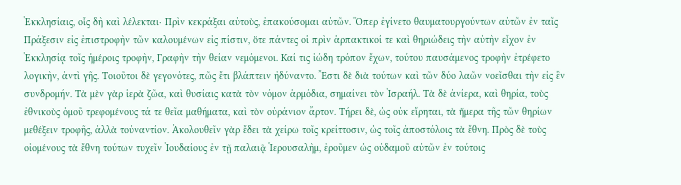Ἐκκλησίαις, οἷς δὴ καὶ λέλεκται· Πρὶν κεκράξαι αὐτοὺς, ἐπακούσομαι αὐτῶν. Ὅπερ ἐγίνετο θαυματουργούντων αὐτῶν ἐν ταῖς Πράξεσιν εἰς ἐπιστροφὴν τῶν καλουμένων εἰς πίστιν, ὅτε πάντες οἱ πρὶν ἁρπακτικοί τε καὶ θηριώδεις τὴν αὐτὴν εἶχον ἐν Ἐκκλησίᾳ τοῖς ἡμέροις τροφὴν, Γραφὴν τὴν θείαν νεμόμενοι. Καί τις ἰώδη τρόπον ἔχων, τούτου παυσάμενος τροφὴν ἐτρέφετο λογικὴν, ἀντὶ γῆς. Τοιοῦτοι δὲ γεγονότες, πῶς ἔτι βλάπτειν ἠδύναντο. Ἔστι δὲ διὰ τούτων καὶ τῶν δύο λαῶν νοεῖσθαι τὴν εἰς ἓν συνδρομήν. Τὰ μὲν γὰρ ἱερὰ ζῶα, καὶ θυσίαις κατὰ τὸν νόμον ἁρμόδια, σημαίνει τὸν Ἰσραήλ. Τὰ δὲ ἀνίερα, καὶ θηρία, τοὺς ἐθνικοὺς ὁμοῦ τρεφομένους τά τε θεῖα μαθήματα, καὶ τὸν οὐράνιον ἄρτον. Τήρει δὲ, ὡς οὐκ εἴρηται, τὰ ἥμερα τῆς τῶν θηρίων μεθέξειν τροφῆς, ἀλλὰ τοὐναντίον. Ἀκολουθεῖν γὰρ ἔδει τὰ χείρω τοῖς κρείττοσιν, ὡς τοῖς ἀποστόλοις τὰ ἔθνη. Πρὸς δὲ τοὺς οἰομένους τὰ ἔθνη τούτων τυχεῖν Ἰουδαίους ἐν τῇ παλαιᾷ Ἱερουσαλὴμ, ἐροῦμεν ὡς οὐδαμοῦ αὐτῶν ἐν τούτοις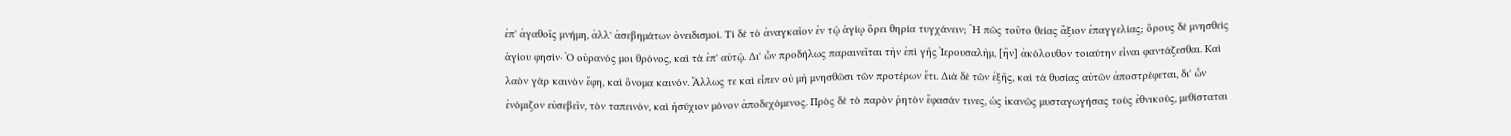ἐπ' ἀγαθοῖς μνήμη, ἀλλ' ἀσεβημάτων ὀνειδισμοί. Τί δὲ τὸ ἀναγκαῖον ἐν τῷ ἁγίῳ ὄρει θηρία τυγχάνειν; Ἢ πῶς τοῦτο θείας ἄξιον ἐπαγγελίας; ὄρους δὲ μνησθεὶς ἁγίου φησίν· Ὁ οὐρανός μοι θρόνος, καὶ τὰ ἐπ' αὐτῷ. Δι' ὧν προδήλως παραινεῖται τὴν ἐπὶ γῆς Ἱερουσαλὴμ, [ἢν] ἀκόλουθον τοιαύτην εἶναι φαντάζεσθαι. Καὶ λαὸν γὰρ καινὸν ἔφη, καὶ ὄνομα καινόν. Ἄλλως τε καὶ εἶπεν οὐ μὴ μνησθῶσι τῶν προτέρων ἔτι. Διὰ δὲ τῶν ἐξῆς, καὶ τὰ θυσίας αὐτῶν ἀποστρέφεται, δι' ὧν ἐνόμιζον εὐσεβεῖν, τὸν ταπεινὸν, καὶ ἡσύχιον μόνον ἀποδεχόμενος. Πρὸς δὲ τὸ παρὸν ῥητὸν ἔφασάν τινες, ὡς ἱκανῶς μυσταγωγήσας τοὺς ἐθνικοὺς, μεθίσταται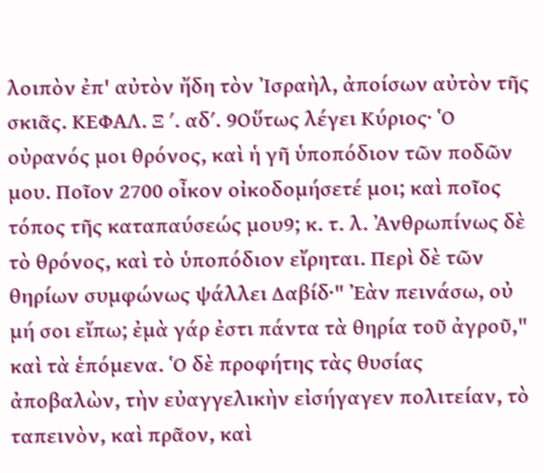λοιπὸν ἐπ' αὐτὸν ἤδη τὸν Ἰσραὴλ, ἀποίσων αὐτὸν τῆς σκιᾶς. ΚΕΦΑΛ. Ξ ʹ. αδʹ. 9Οὕτως λέγει Κύριος· Ὁ οὐρανός μοι θρόνος, καὶ ἡ γῆ ὑποπόδιον τῶν ποδῶν μου. Ποῖον 2700 οἶκον οἰκοδομήσετέ μοι; καὶ ποῖος τόπος τῆς καταπαύσεώς μου9; κ. τ. λ. Ἀνθρωπίνως δὲ τὸ θρόνος, καὶ τὸ ὑποπόδιον εἴρηται. Περὶ δὲ τῶν θηρίων συμφώνως ψάλλει Δαβίδ·" Ἐὰν πεινάσω, οὐ μή σοι εἴπω; ἐμὰ γάρ ἐστι πάντα τὰ θηρία τοῦ ἀγροῦ," καὶ τὰ ἑπόμενα. Ὁ δὲ προφήτης τὰς θυσίας ἀποβαλὼν, τὴν εὐαγγελικὴν εἰσήγαγεν πολιτείαν, τὸ ταπεινὸν, καὶ πρᾶον, καὶ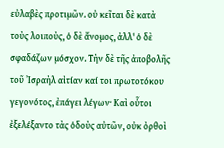εὐλαβὲς προτιμῶν. οὐ κεῖται δὲ κατὰ τοὺς λοιποὺς, ὁ δὲ ἄνομος, ἀλλ' ὁ δὲ σφαδάζων μόσχον. Τὴν δὲ τῆς ἀποβολῆς τοῦ Ἰσραὴλ αἰτίαν καί τοι πρωτοτόκου γεγονότος, ἐπάγει λέγων· Καὶ οὗτοι ἐξελέξαντο τὰς ὁδοὺς αὐτῶν, οὐκ ὀρθοὶ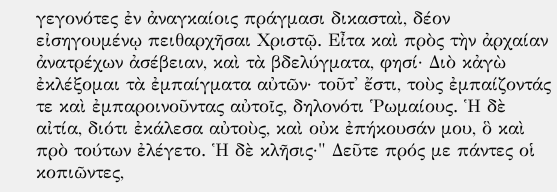γεγονότες ἐν ἀναγκαίοις πράγμασι δικασταὶ, δέον εἰσηγουμένῳ πειθαρχῆσαι Χριστῷ. Εἶτα καὶ πρὸς τὴν ἀρχαίαν ἀνατρέχων ἀσέβειαν, καὶ τὰ βδελύγματα, φησί· Διὸ κἀγὼ ἐκλέξομαι τὰ ἐμπαίγματα αὐτῶν· τοῦτ' ἔστι, τοὺς ἐμπαίζοντάς τε καὶ ἐμπαροινοῦντας αὐτοῖς, δηλονότι Ῥωμαίους. Ἡ δὲ αἰτία, διότι ἐκάλεσα αὐτοὺς, καὶ οὐκ ἐπήκουσάν μου, ὃ καὶ πρὸ τούτων ἐλέγετο. Ἡ δὲ κλῆσις·" Δεῦτε πρός με πάντες οἱ κοπιῶντες,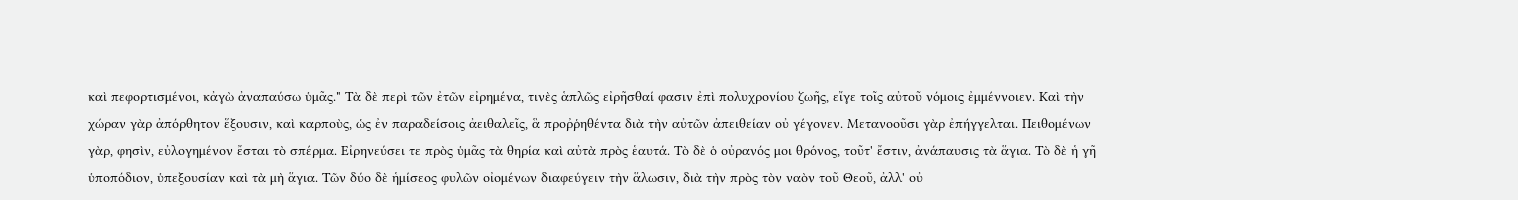καὶ πεφορτισμένοι, κἀγὼ ἀναπαύσω ὑμᾶς." Τὰ δὲ περὶ τῶν ἐτῶν εἰρημένα, τινὲς ἁπλῶς εἰρῆσθαί φασιν ἐπὶ πολυχρονίου ζωῆς, εἴγε τοῖς αὐτοῦ νόμοις ἐμμέννοιεν. Καὶ τὴν χώραν γὰρ ἀπόρθητον ἕξουσιν, καὶ καρποὺς, ὡς ἐν παραδείσοις ἀειθαλεῖς, ἃ προῤῥηθέντα διὰ τὴν αὐτῶν ἀπειθείαν οὐ γέγονεν. Μετανοοῦσι γὰρ ἐπήγγελται. Πειθομένων γὰρ, φησὶν, εὐλογημένον ἔσται τὸ σπέρμα. Εἰρηνεύσει τε πρὸς ὑμᾶς τὰ θηρία καὶ αὐτὰ πρὸς ἑαυτά. Τὸ δὲ ὁ οὐρανός μοι θρόνος, τοῦτ' ἔστιν, ἀνάπαυσις τὰ ἅγια. Τὸ δὲ ἡ γῆ ὑποπόδιον, ὑπεξουσίαν καὶ τὰ μὴ ἅγια. Τῶν δύο δὲ ἡμίσεος φυλῶν οἰομένων διαφεύγειν τὴν ἅλωσιν, διὰ τὴν πρὸς τὸν ναὸν τοῦ Θεοῦ, ἀλλ' οὐ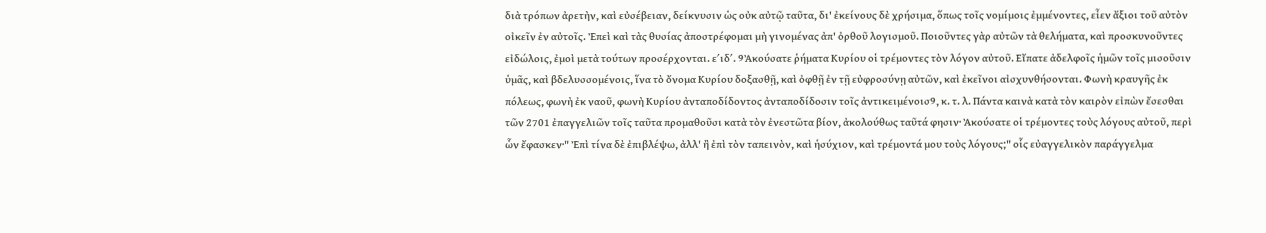διὰ τρόπων ἀρετὴν, καὶ εὐσέβειαν, δείκνυσιν ὡς οὐκ αὐτῷ ταῦτα, δι' ἐκείνους δὲ χρήσιμα, ὅπως τοῖς νομίμοις ἐμμένοντες, εἶεν ἄξιοι τοῦ αὐτὸν οἰκεῖν ἐν αὐτοῖς. Ἐπεὶ καὶ τὰς θυσίας ἀποστρέφομαι μὴ γινομένας ἀπ' ὀρθοῦ λογισμοῦ. Ποιοῦντες γὰρ αὐτῶν τὰ θελήματα, καὶ προσκυνοῦντες εἰδώλοις, ἐμοὶ μετὰ τούτων προσέρχονται. εʹιδʹ. 9Ἀκούσατε ῥήματα Κυρίου οἱ τρέμοντες τὸν λόγον αὐτοῦ. Εἴπατε ἀδελφοῖς ἡμῶν τοῖς μισοῦσιν ὑμᾶς, καὶ βδελυσσομένοις, ἵνα τὸ ὄνομα Κυρίου δοξασθῇ, καὶ ὀφθῇ ἐν τῇ εὐφροσύνῃ αὐτῶν, καὶ ἐκεῖνοι αἰσχυνθήσονται. Φωνὴ κραυγῆς ἐκ πόλεως, φωνὴ ἐκ ναοῦ, φωνὴ Κυρίου ἀνταποδίδοντος ἀνταποδίδοσιν τοῖς ἀντικειμένοισ9, κ. τ. λ. Πάντα καινὰ κατὰ τὸν καιρὸν εἰπὼν ἔσεσθαι τῶν 2701 ἐπαγγελιῶν τοῖς ταῦτα προμαθοῦσι κατὰ τὸν ἐνεστῶτα βίον, ἀκολούθως ταῦτά φησιν· Ἀκούσατε οἱ τρέμοντες τοὺς λόγους αὐτοῦ, περὶ ὧν ἔφασκεν·" Ἐπὶ τίνα δὲ ἐπιβλέψω, ἀλλ' ἢ ἐπὶ τὸν ταπεινὸν, καὶ ἡσύχιον, καὶ τρέμοντά μου τοὺς λόγους;" οἷς εὐαγγελικὸν παράγγελμα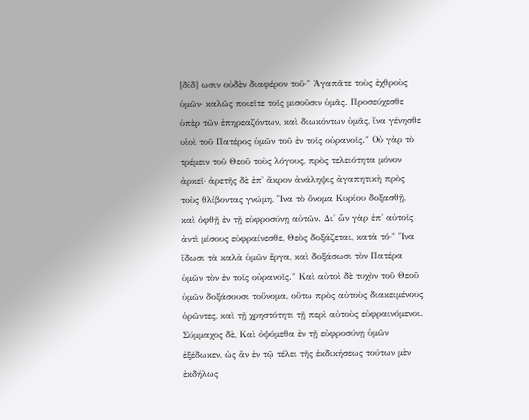[δίδ] ωσιν οὐδὲν διαφέρον τοῦ·" Ἀγαπᾶτε τοὺς ἐχθροὺς ὑμῶν· καλῶς ποιεῖτε τοῖς μισοῦσιν ὑμᾶς. Προσεύχεσθε ὑπὲρ τῶν ἐπηρεαζόντων, καὶ διωκόντων ὑμᾶς, ἵνα γένησθε υἱοὶ τοῦ Πατέρος ὑμῶν τοῦ ἐν τοῖς οὐρανοῖς." Οὐ γὰρ τὸ τρέμειν τοῦ Θεοῦ τοὺς λόγους, πρὸς τελειότητα μόνον ἀρκεῖ· ἀρετῆς δὲ ἐπ' ἄκρον ἀνάληψις ἀγαπητικὴ πρὸς τοὺς θλίβοντας γνώμη, Ἵνα τὸ ὄνομα Κυρίου δοξασθῇ, καὶ ὀφθῇ ἐν τῇ εὐφροσύνῃ αὐτῶν. Δι' ὧν γὰρ ἐπ' αὐτοῖς ἀντὶ μίσους εὐφραίνεσθε, Θεὸς δοξάζεται, κατὰ τό·" Ἵνα ἴδωσι τὰ καλὰ ὑμῶν ἔργα, καὶ δοξάσωσι τὸν Πατέρα ὑμῶν τὸν ἐν τοῖς οὐρανοῖς." Καὶ αὐτοὶ δὲ τυχὸν τοῦ Θεοῦ ὑμῶν δοξάσουσι τοὔνομα, οὕτω πρὸς αὐτοὺς διακειμένους ὁρῶντες, καὶ τῇ χρηστότητι τῇ περὶ αὐτοὺς εὐφραινόμενοι. Σύμμαχος δὲ, Καὶ ὀψόμεθα ἐν τῇ εὐφροσύνῃ ὑμῶν ἐξέδωκεν, ὡς ἂν ἐν τῷ τέλει τῆς ἐκδικήσεως τούτων μὲν ἐκδήλως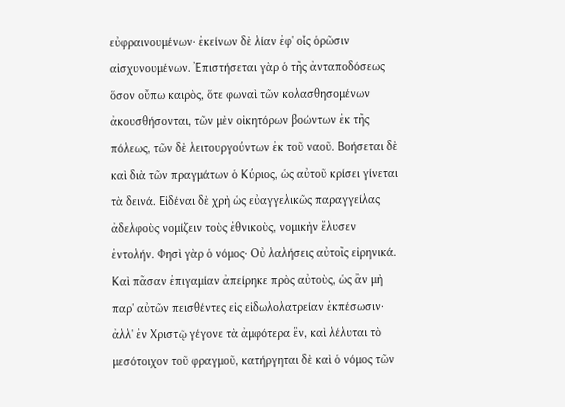εὐφραινουμένων· ἐκείνων δὲ λίαν ἐφ' οἷς ὁρῶσιν αἰσχυνουμένων. Ἐπιστήσεται γὰρ ὁ τῆς ἀνταποδόσεως ὅσον οὔπω καιρὸς, ὅτε φωναὶ τῶν κολασθησομένων ἀκουσθήσονται, τῶν μὲν οἰκητόρων βοώντων ἐκ τῆς πόλεως, τῶν δὲ λειτουργούντων ἐκ τοῦ ναοῦ. Βοήσεται δὲ καὶ διὰ τῶν πραγμάτων ὁ Κύριος, ὡς αὐτοῦ κρίσει γίνεται τὰ δεινά. Εἰδέναι δὲ χρὴ ὡς εὐαγγελικῶς παραγγείλας ἀδελφοὺς νομίζειν τοὺς ἐθνικοὺς, νομικὴν ἔλυσεν ἐντολήν. Φησὶ γὰρ ὁ νόμος· Οὐ λαλήσεις αὐτοῖς εἰρηνικά. Καὶ πᾶσαν ἐπιγαμίαν ἀπείρηκε πρὸς αὐτοὺς, ὡς ἂν μὴ παρ' αὐτῶν πεισθέντες εἰς εἰδωλολατρείαν ἐκπέσωσιν· ἀλλ' ἐν Χριστῷ γέγονε τὰ ἀμφότερα ἓν, καὶ λέλυται τὸ μεσότοιχον τοῦ φραγμοῦ, κατήργηται δὲ καὶ ὁ νόμος τῶν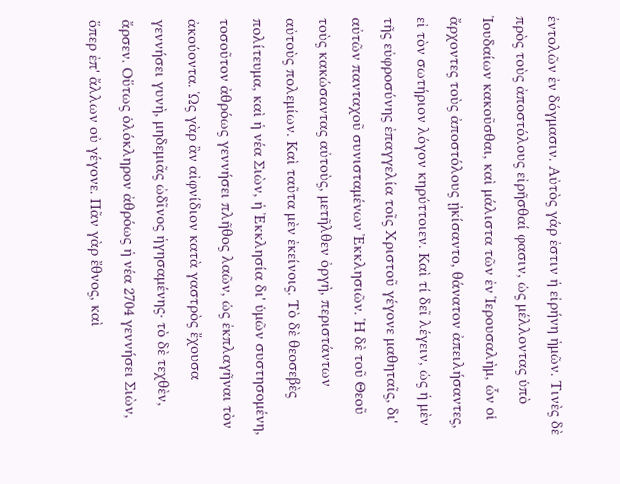ἐντολῶν ἐν δόγμασιν. Αὐτὸς γάρ ἐστιν ἡ εἰρήνη ἡμῶν. Τινὲς δὲ πρὸς τοὺς ἀποστόλους εἰρῆσθαί φασιν, ὡς μέλλοντας ὑπὸ Ἰουδαίων κακοῦσθαι, καὶ μάλιστα τῶν ἐν Ἱερουσαλὴμ, ὧν οἱ ἄρχοντες τοὺς ἀποστόλους ᾐκίσαντο, θάνατον ἀπειλήσαντες, εἰ τὸν σωτήριον λόγον κηρύττοιεν. Καὶ τί δεῖ λέγειν, ὡς ἡ μὲν τῆς εὐφροσύνης ἐπαγγελία τοῖς Χριστοῦ γέγονε μαθηταῖς, δι' αὐτῶν πανταχοῦ συνισταμένων Ἐκκλησιῶν. Ἡ δὲ τοῦ Θεοῦ τοὺς κακώσαντας αὐτοὺς, μετῆλθεν ὀργὴ, περιστάντων αὐτοὺς πολεμίων. Καὶ ταῦτα μὲν ἐκείνοις. Τὸ δὲ θεοσεβὲς πολίτευμα, καὶ ἡ νέα Σιὼν, ἡ Ἐκκλησία δι' ὑμῶν συστησομένη, τοσοῦτον ἀθρόως γεννήσει πλῆθος λαῶν, ὡς ἐκπλαγῆναι τὸν ἀκούοντα. Ὡς γὰρ ἂν αἰφνίδιον κατὰ γαστρὸς ἔχουσα γεννήσει γυνὴ, μηδεμιᾶς ὠδῖνος ἡγησαμένης· τὸ δὲ τεχθὲν, ἄρσεν. Οὕτως ὁλόκληρον ἀθρόως ἡ νέα 2704 γεννήσει Σιὼν, ὅπερ ἐπ' ἄλλων οὐ γέγονε. Πᾶν γὰρ ἔθνος, καὶ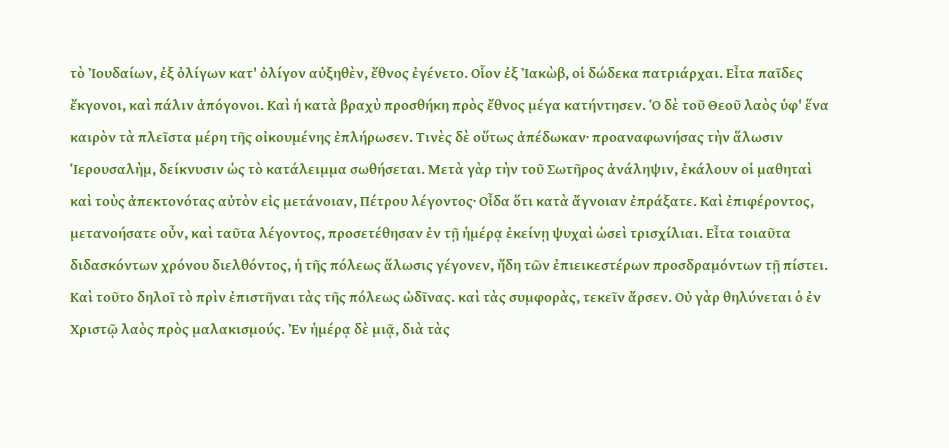τὸ Ἰουδαίων, ἐξ ὀλίγων κατ' ὀλίγον αὐξηθὲν, ἔθνος ἐγένετο. Οἷον ἐξ Ἰακὼβ, οἱ δώδεκα πατριάρχαι. Εἶτα παῖδες ἔκγονοι, καὶ πάλιν ἀπόγονοι. Καὶ ἡ κατὰ βραχὺ προσθήκη πρὸς ἔθνος μέγα κατήντησεν. Ὁ δὲ τοῦ Θεοῦ λαὸς ὑφ' ἕνα καιρὸν τὰ πλεῖστα μέρη τῆς οἰκουμένης ἐπλήρωσεν. Τινὲς δὲ οὕτως ἀπέδωκαν· προαναφωνήσας τὴν ἅλωσιν Ἱερουσαλὴμ, δείκνυσιν ὡς τὸ κατάλειμμα σωθήσεται. Μετὰ γὰρ τὴν τοῦ Σωτῆρος ἀνάληψιν, ἐκάλουν οἱ μαθηταὶ καὶ τοὺς ἀπεκτονότας αὐτὸν εἰς μετάνοιαν, Πέτρου λέγοντος· Οἶδα ὅτι κατὰ ἄγνοιαν ἐπράξατε. Καὶ ἐπιφέροντος, μετανοήσατε οὖν, καὶ ταῦτα λέγοντος, προσετέθησαν ἐν τῇ ἡμέρᾳ ἐκείνῃ ψυχαὶ ὡσεὶ τρισχίλιαι. Εἶτα τοιαῦτα διδασκόντων χρόνου διελθόντος, ἡ τῆς πόλεως ἅλωσις γέγονεν, ἤδη τῶν ἐπιεικεστέρων προσδραμόντων τῇ πίστει. Καὶ τοῦτο δηλοῖ τὸ πρὶν ἐπιστῆναι τὰς τῆς πόλεως ὠδῖνας. καὶ τὰς συμφορὰς, τεκεῖν ἄρσεν. Οὐ γὰρ θηλύνεται ὁ ἐν Χριστῷ λαὸς πρὸς μαλακισμούς. Ἐν ἡμέρᾳ δὲ μιᾷ, διὰ τὰς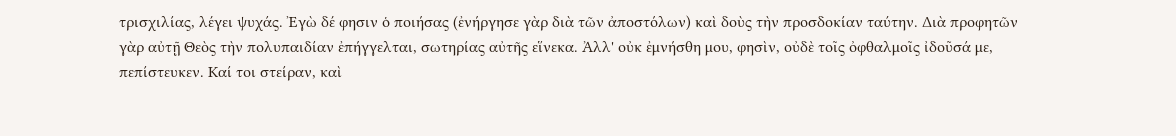τρισχιλίας, λέγει ψυχάς. Ἐγὼ δέ φησιν ὁ ποιήσας (ἐνήργησε γὰρ διὰ τῶν ἀποστόλων) καὶ δοὺς τὴν προσδοκίαν ταύτην. Διὰ προφητῶν γὰρ αὐτῇ Θεὸς τὴν πολυπαιδίαν ἐπήγγελται, σωτηρίας αὐτῆς εἵνεκα. Ἀλλ' οὐκ ἐμνήσθη μου, φησὶν, οὐδὲ τοῖς ὀφθαλμοῖς ἰδοῦσά με, πεπίστευκεν. Καί τοι στείραν, καὶ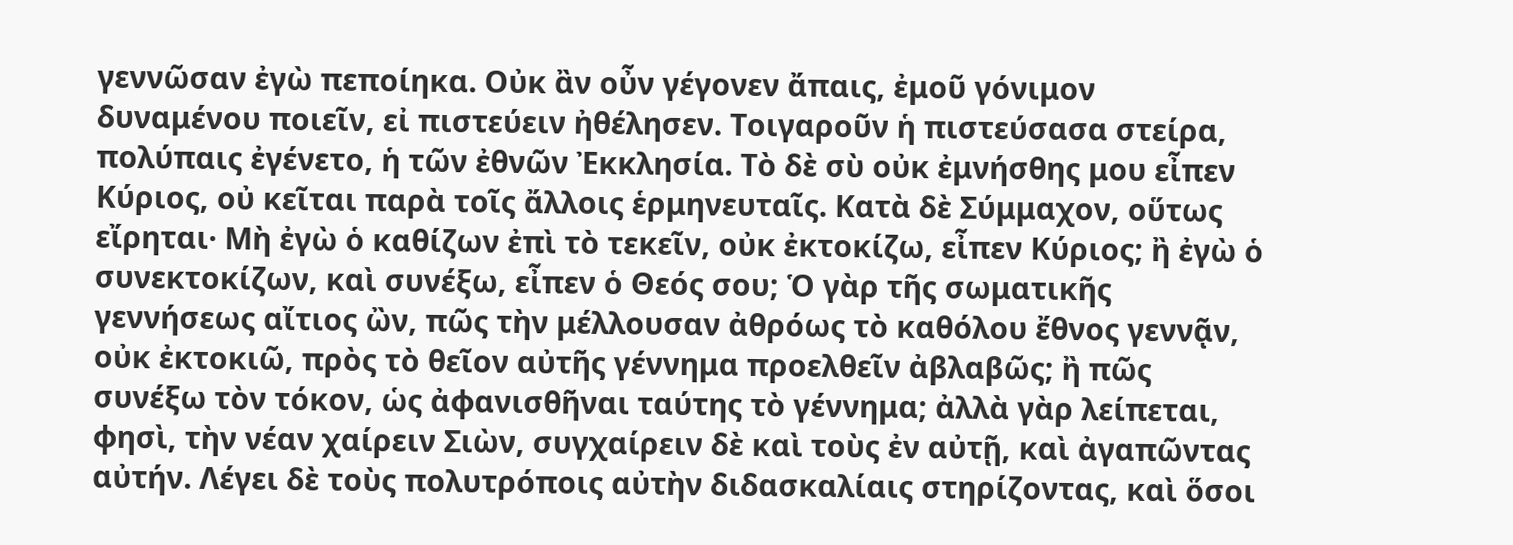γεννῶσαν ἐγὼ πεποίηκα. Οὐκ ἂν οὖν γέγονεν ἄπαις, ἐμοῦ γόνιμον δυναμένου ποιεῖν, εἰ πιστεύειν ἠθέλησεν. Τοιγαροῦν ἡ πιστεύσασα στείρα, πολύπαις ἐγένετο, ἡ τῶν ἐθνῶν Ἐκκλησία. Τὸ δὲ σὺ οὐκ ἐμνήσθης μου εἶπεν Κύριος, οὐ κεῖται παρὰ τοῖς ἄλλοις ἑρμηνευταῖς. Κατὰ δὲ Σύμμαχον, οὕτως εἴρηται· Μὴ ἐγὼ ὁ καθίζων ἐπὶ τὸ τεκεῖν, οὐκ ἐκτοκίζω, εἶπεν Κύριος; ἢ ἐγὼ ὁ συνεκτοκίζων, καὶ συνέξω, εἶπεν ὁ Θεός σου; Ὁ γὰρ τῆς σωματικῆς γεννήσεως αἴτιος ὢν, πῶς τὴν μέλλουσαν ἀθρόως τὸ καθόλου ἔθνος γεννᾷν, οὐκ ἐκτοκιῶ, πρὸς τὸ θεῖον αὐτῆς γέννημα προελθεῖν ἀβλαβῶς; ἢ πῶς συνέξω τὸν τόκον, ὡς ἀφανισθῆναι ταύτης τὸ γέννημα; ἀλλὰ γὰρ λείπεται, φησὶ, τὴν νέαν χαίρειν Σιὼν, συγχαίρειν δὲ καὶ τοὺς ἐν αὐτῇ, καὶ ἀγαπῶντας αὐτήν. Λέγει δὲ τοὺς πολυτρόποις αὐτὴν διδασκαλίαις στηρίζοντας, καὶ ὅσοι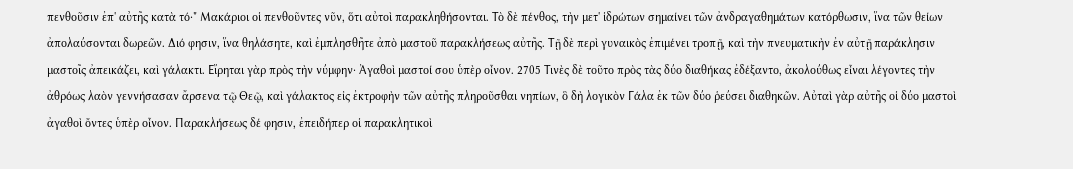πενθοῦσιν ἐπ' αὐτῆς κατὰ τό·" Μακάριοι οἱ πενθοῦντες νῦν, ὅτι αὐτοὶ παρακληθήσονται. Τὸ δὲ πένθος, τὴν μετ' ἱδρώτων σημαίνει τῶν ἀνδραγαθημάτων κατόρθωσιν, ἵνα τῶν θείων ἀπολαύσονται δωρεῶν. Διό φησιν, ἵνα θηλάσητε, καὶ ἐμπλησθῆτε ἀπὸ μαστοῦ παρακλήσεως αὐτῆς. Τῇ δὲ περὶ γυναικὸς ἐπιμένει τροπῇ, καὶ τὴν πνευματικὴν ἐν αὐτῇ παράκλησιν μαστοῖς ἀπεικάζει, καὶ γάλακτι. Εἴρηται γὰρ πρὸς τὴν νύμφην· Ἀγαθοὶ μαστοί σου ὑπὲρ οἶνον. 2705 Τινὲς δὲ τοῦτο πρὸς τὰς δύο διαθήκας ἐδέξαντο, ἀκολούθως εἶναι λέγοντες τὴν ἀθρόως λαὸν γεννήσασαν ἄρσενα τῷ Θεῷ, καὶ γάλακτος εἰς ἐκτροφὴν τῶν αὐτῆς πληροῦσθαι νηπίων, ὃ δὴ λογικὸν Γάλα ἐκ τῶν δύο ῥεύσει διαθηκῶν. Αὐταὶ γὰρ αὐτῆς οἱ δύο μαστοὶ ἀγαθοὶ ὄντες ὑπὲρ οἶνον. Παρακλήσεως δέ φησιν, ἐπειδήπερ οἱ παρακλητικοὶ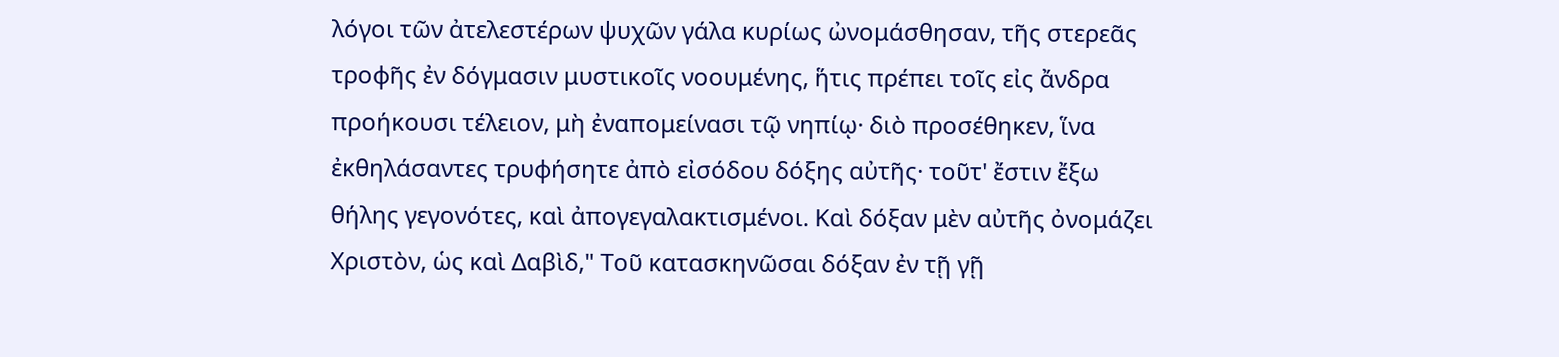λόγοι τῶν ἀτελεστέρων ψυχῶν γάλα κυρίως ὠνομάσθησαν, τῆς στερεᾶς τροφῆς ἐν δόγμασιν μυστικοῖς νοουμένης, ἥτις πρέπει τοῖς εἰς ἄνδρα προήκουσι τέλειον, μὴ ἐναπομείνασι τῷ νηπίῳ· διὸ προσέθηκεν, ἵνα ἐκθηλάσαντες τρυφήσητε ἀπὸ εἰσόδου δόξης αὐτῆς· τοῦτ' ἔστιν ἔξω θήλης γεγονότες, καὶ ἀπογεγαλακτισμένοι. Καὶ δόξαν μὲν αὐτῆς ὀνομάζει Χριστὸν, ὡς καὶ Δαβὶδ," Τοῦ κατασκηνῶσαι δόξαν ἐν τῇ γῇ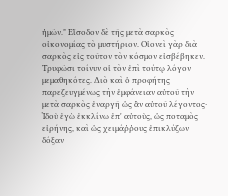ἡμῶν." Εἴσοδον δὲ τῆς μετὰ σαρκὸς οἰκονομίας τὸ μυστήριον. Οἱονεὶ γὰρ διὰ σαρκὸς εἰς τοῦτον τὸν κόσμον εἰσβέβηκεν. Τρυφῶσι τοίνυν οἱ τὸν ἐπὶ τούτῳ λόγον μεμαθηκότες. Διὸ καὶ ὁ προφήτης παρεζευγμένως τὴν ἐμφάνειαν αὐτοῦ τὴν μετὰ σαρκὸς ἐναργῆ ὡς ἂν αὐτοῦ λέγοντος· Ἰδοὺ ἐγὼ ἐκκλίνω ἐπ' αὐτοὺς, ὡς ποταμὸς εἰρήνης, καὶ ὡς χειμάῤῥους ἐπικλύζων δόξαν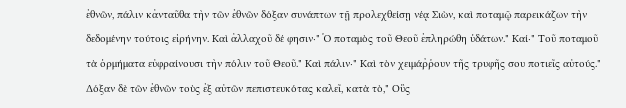ἐθνῶν, πάλιν κἀνταῦθα τὴν τῶν ἐθνῶν δόξαν συνάπτων τῇ προλεχθείσῃ νέᾳ Σιὼν, καὶ ποταμῷ παρεικάζων τὴν δεδομένην τούτοις εἰρήνην. Καὶ ἀλλαχοῦ δέ φησιν·" Ὁ ποταμὸς τοῦ Θεοῦ ἐπληρώθη ὑδάτων." Καί·" Τοῦ ποταμοῦ τὰ ὁρμήματα εὐφραίνουσι τὴν πόλιν τοῦ Θεοῦ." Καὶ πάλιν·" Καὶ τὸν χειμάῤῥουν τῆς τρυφῆς σου ποτιεῖς αὐτούς." Δόξαν δὲ τῶν ἐθνῶν τοὺς ἐξ αὐτῶν πεπιστευκότας καλεῖ, κατὰ τὸ," Οὓς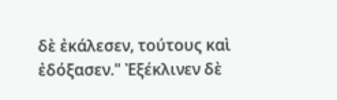δὲ ἐκάλεσεν, τούτους καὶ ἐδόξασεν." Ἐξέκλινεν δὲ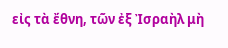εἰς τὰ ἔθνη, τῶν ἐξ Ἰσραὴλ μὴ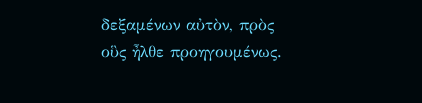δεξαμένων αὐτὸν, πρὸς οὓς ἦλθε προηγουμένως.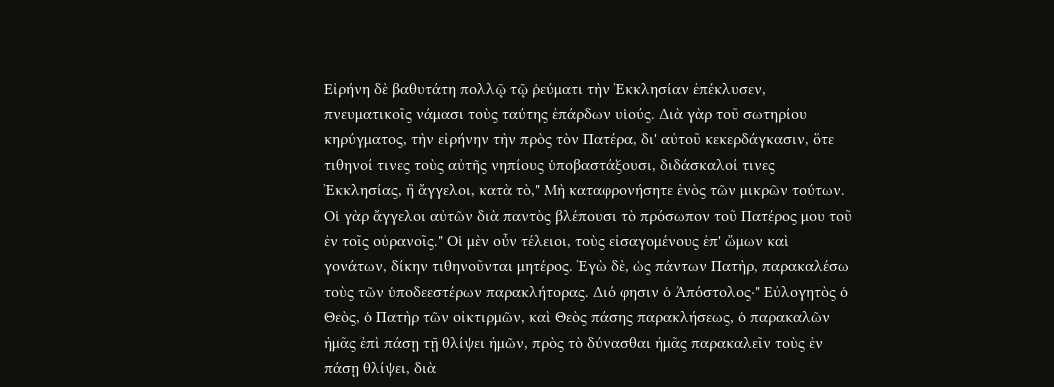Εἰρήνη δὲ βαθυτάτη πολλῷ τῷ ῥεύματι τὴν Ἐκκλησίαν ἐπέκλυσεν, πνευματικοῖς νάμασι τοὺς ταύτης ἐπάρδων υἱούς. Διὰ γὰρ τοῦ σωτηρίου κηρύγματος, τὴν εἰρήνην τὴν πρὸς τὸν Πατέρα, δι' αὐτοῦ κεκερδάγκασιν, ὅτε τιθηνοί τινες τοὺς αὐτῆς νηπίους ὑποβαστάξουσι, διδάσκαλοί τινες Ἐκκλησίας, ἢ ἄγγελοι, κατὰ τὸ," Μὴ καταφρονήσητε ἑνὸς τῶν μικρῶν τούτων. Οἱ γὰρ ἄγγελοι αὐτῶν διὰ παντὸς βλέπουσι τὸ πρόσωπον τοῦ Πατέρος μου τοῦ ἐν τοῖς οὐρανοῖς." Οἱ μὲν οὖν τέλειοι, τοὺς εἰσαγομένους ἐπ' ὤμων καὶ γονάτων, δίκην τιθηνοῦνται μητέρος. Ἐγὼ δὲ, ὡς πάντων Πατὴρ, παρακαλέσω τοὺς τῶν ὑποδεεστέρων παρακλήτορας. Διό φησιν ὁ Ἀπόστολος·" Εὐλογητὸς ὁ Θεὸς, ὁ Πατὴρ τῶν οἰκτιρμῶν, καὶ Θεὸς πάσης παρακλήσεως, ὁ παρακαλῶν ἡμᾶς ἐπὶ πάσῃ τῇ θλίψει ἡμῶν, πρὸς τὸ δύνασθαι ἡμᾶς παρακαλεῖν τοὺς ἐν πάσῃ θλίψει, διὰ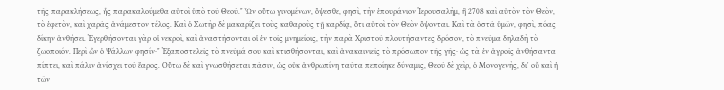τῆς παρακλήσεως, ἧς παρακαλούμεθα αὐτοὶ ὑπὸ τοῦ Θεοῦ." Ὧν οὕτω γινομένων, ὄψεσθε, φησὶ, τὴν ἐπουράνιον Ἱερουσαλὴμ, ἢ 2708 καὶ αὐτὸν τὸν Θεὸν, τὸ ἐφετὸν, καὶ χαρᾶς ἀνάμεστον τέλος. Καὶ ὁ Σωτὴρ δὲ μακαρίζει τοὺς καθαροὺς τῇ καρδίᾳ, ὅτι αὐτοὶ τὸν Θεὸν ὄψονται. Καὶ τὰ ὀστᾶ ὑμῶν, φησὶ, πόας δίκην ἀνθήσει. Ἐγερθήσονται γὰρ οἱ νεκροὶ, καὶ ἀναστήσονται οἱ ἐν τοῖς μνημείοις, τὴν παρὰ Χριστοῦ πλουτήσαντες δρόσον, τὸ πνεῦμα δηλαδὴ τὸ ζωοποιόν. Περὶ ὧν ὁ Ψάλλων φησίν·" Ἐξαποστελεῖς τὸ πνεῦμά σου καὶ κτισθήσονται, καὶ ἀνακαινιεῖς τὸ πρόσωπον τῆς γῆς· ὡς τὰ ἐν ἀγροῖς ἀνθήσαντα πίπτει, καὶ πάλιν ἀνίσχει τοῦ ἔαρος. Οὕτω δὲ καὶ γνωσθήσεται πᾶσιν, ὡς οὐκ ἀνθρωπίνη ταῦτα πεποίηκε δύναμις, Θεοῦ δὲ χεὶρ, ὁ Μονογενὴς, δι' οὗ καὶ ἡ τῶν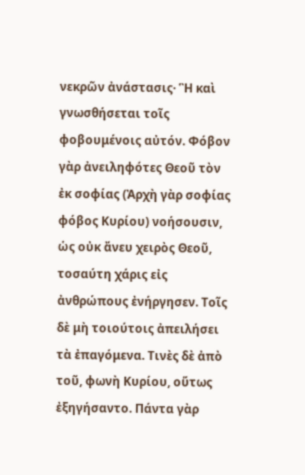νεκρῶν ἀνάστασις· Ἣ καὶ γνωσθήσεται τοῖς φοβουμένοις αὐτόν. Φόβον γὰρ ἀνειληφότες Θεοῦ τὸν ἐκ σοφίας (Ἀρχὴ γὰρ σοφίας φόβος Κυρίου) νοήσουσιν, ὡς οὐκ ἄνευ χειρὸς Θεοῦ, τοσαύτη χάρις εἰς ἀνθρώπους ἐνήργησεν. Τοῖς δὲ μὴ τοιούτοις ἀπειλήσει τὰ ἐπαγόμενα. Τινὲς δὲ ἀπὸ τοῦ, φωνὴ Κυρίου, οὕτως ἐξηγήσαντο. Πάντα γὰρ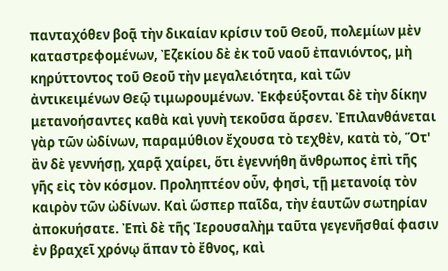πανταχόθεν βοᾷ τὴν δικαίαν κρίσιν τοῦ Θεοῦ, πολεμίων μὲν καταστρεφομένων, Ἐζεκίου δὲ ἐκ τοῦ ναοῦ ἐπανιόντος, μὴ κηρύττοντος τοῦ Θεοῦ τὴν μεγαλειότητα, καὶ τῶν ἀντικειμένων Θεῷ τιμωρουμένων. Ἐκφεύξονται δὲ τὴν δίκην μετανοήσαντες καθὰ καὶ γυνὴ τεκοῦσα ἄρσεν. Ἐπιλανθάνεται γὰρ τῶν ὠδίνων, παραμύθιον ἔχουσα τὸ τεχθὲν, κατὰ τὸ, Ὅτ' ἂν δὲ γεννήσῃ, χαρᾷ χαίρει, ὅτι ἐγεννήθη ἄνθρωπος ἐπὶ τῆς γῆς εἰς τὸν κόσμον. Προληπτέον οὖν, φησὶ, τῇ μετανοίᾳ τὸν καιρὸν τῶν ὠδίνων. Καὶ ὥσπερ παῖδα, τὴν ἑαυτῶν σωτηρίαν ἀποκυήσατε. Ἐπὶ δὲ τῆς Ἱερουσαλὴμ ταῦτα γεγενῆσθαί φασιν ἐν βραχεῖ χρόνῳ ἅπαν τὸ ἔθνος, καὶ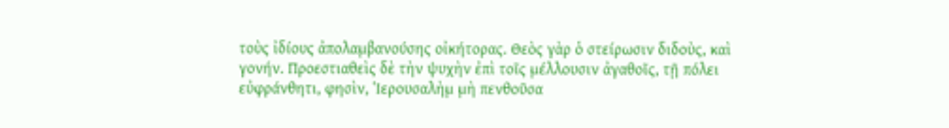τοὺς ἰδίους ἀπολαμβανούσης οἰκήτορας. Θεὸς γὰρ ὁ στείρωσιν διδοὺς, καὶ γονήν. Προεστιαθεὶς δὲ τὴν ψυχὴν ἐπὶ τοῖς μέλλουσιν ἀγαθοῖς, τῇ πόλει εὐφράνθητι, φησὶν, Ἱερουσαλὴμ μὴ πενθοῦσα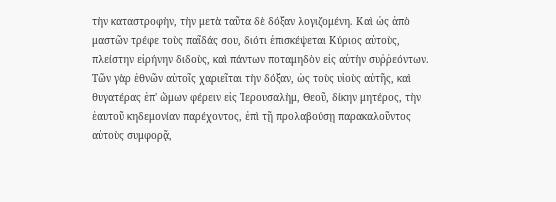τὴν καταστροφὴν, τὴν μετὰ ταῦτα δὲ δόξαν λογιζομένη. Καὶ ὡς ἀπὸ μαστῶν τρέφε τοὺς παῖδάς σου, διότι ἐπισκέψεται Κύριος αὐτοὺς, πλείστην εἰρήνην διδοὺς, καὶ πάντων ποταμηδὸν εἰς αὐτὴν συῤῥεόντων. Τῶν γὰρ ἐθνῶν αὐτοῖς χαριεῖται τὴν δόξαν, ὡς τοὺς υἱοὺς αὐτῆς, καὶ θυγατέρας ἐπ' ὤμων φέρειν εἰς Ἱερουσαλὴμ, Θεοῦ, δίκην μητέρος, τὴν ἑαυτοῦ κηδεμονίαν παρέχοντος, ἐπὶ τῇ προλαβούσῃ παρακαλοῦντος αὐτοὺς συμφορᾷ,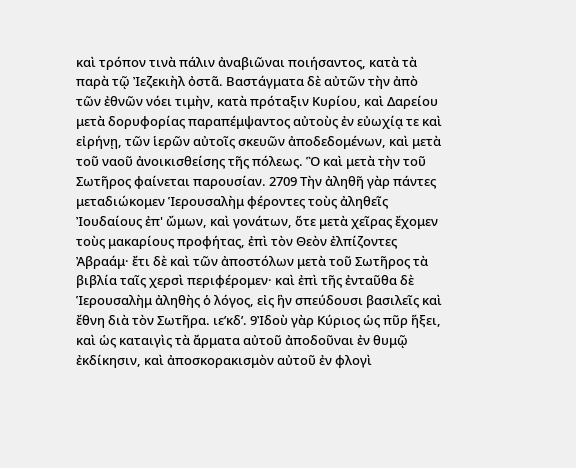καὶ τρόπον τινὰ πάλιν ἀναβιῶναι ποιήσαντος, κατὰ τὰ παρὰ τῷ Ἰεζεκιὴλ ὀστᾶ. Βαστάγματα δὲ αὐτῶν τὴν ἀπὸ τῶν ἐθνῶν νόει τιμὴν, κατὰ πρόταξιν Κυρίου, καὶ Δαρείου μετὰ δορυφορίας παραπέμψαντος αὐτοὺς ἐν εὐωχίᾳ τε καὶ εἰρήνῃ, τῶν ἱερῶν αὐτοῖς σκευῶν ἀποδεδομένων, καὶ μετὰ τοῦ ναοῦ ἀνοικισθείσης τῆς πόλεως. Ὃ καὶ μετὰ τὴν τοῦ Σωτῆρος φαίνεται παρουσίαν. 2709 Τὴν ἀληθῆ γὰρ πάντες μεταδιώκομεν Ἱερουσαλὴμ φέροντες τοὺς ἀληθεῖς Ἰουδαίους ἐπ' ὤμων, καὶ γονάτων, ὅτε μετὰ χεῖρας ἔχομεν τοὺς μακαρίους προφήτας, ἐπὶ τὸν Θεὸν ἐλπίζοντες Ἀβραάμ· ἔτι δὲ καὶ τῶν ἀποστόλων μετὰ τοῦ Σωτῆρος τὰ βιβλία ταῖς χερσὶ περιφέρομεν· καὶ ἐπὶ τῆς ἐνταῦθα δὲ Ἱερουσαλὴμ ἀληθὴς ὁ λόγος, εἰς ἣν σπεύδουσι βασιλεῖς καὶ ἔθνη διὰ τὸν Σωτῆρα. ιεʹκδʹ. 9Ἰδοὺ γὰρ Κύριος ὡς πῦρ ἥξει, καὶ ὡς καταιγὶς τὰ ἄρματα αὐτοῦ ἀποδοῦναι ἐν θυμῷ ἐκδίκησιν, καὶ ἀποσκορακισμὸν αὐτοῦ ἐν φλογὶ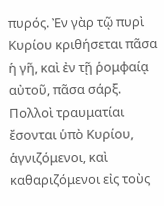πυρός. Ἐν γὰρ τῷ πυρὶ Κυρίου κριθήσεται πᾶσα ἡ γῆ, καὶ ἐν τῇ ῥομφαίᾳ αὐτοῦ, πᾶσα σάρξ. Πολλοὶ τραυματίαι ἔσονται ὑπὸ Κυρίου, ἁγνιζόμενοι, καὶ καθαριζόμενοι εἰς τοὺς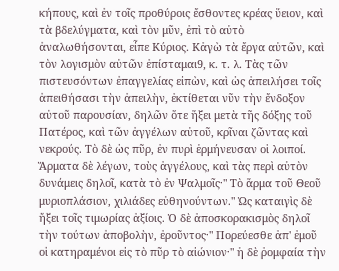κήπους, καὶ ἐν τοῖς προθύροις ἔσθοντες κρέας ὕειον, καὶ τὰ βδελύγματα, καὶ τὸν μῦν, ἐπὶ τὸ αὐτὸ ἀναλωθήσονται, εἶπε Κύριος. Κἀγὼ τὰ ἔργα αὐτῶν, καὶ τὸν λογισμὸν αὐτῶν ἐπίσταμαι9, κ. τ. λ. Τὰς τῶν πιστευσόντων ἐπαγγελίας εἰπὼν, καὶ ὡς ἀπειλήσει τοῖς ἀπειθήσασι τὴν ἀπειλὴν, ἐκτίθεται νῦν τὴν ἔνδοξον αὐτοῦ παρουσίαν, δηλῶν ὅτε ἥξει μετὰ τῆς δόξης τοῦ Πατέρος, καὶ τῶν ἀγγέλων αὐτοῦ, κρῖναι ζῶντας καὶ νεκρούς. Τὸ δὲ ὡς πῦρ, ἐν πυρὶ ἑρμήνευσαν οἱ λοιποί. Ἅρματα δὲ λέγων, τοὺς ἀγγέλους, καὶ τὰς περὶ αὐτὸν δυνάμεις δηλοῖ, κατὰ τὸ ἐν Ψαλμοῖς·" Τὸ ἅρμα τοῦ Θεοῦ μυριοπλάσιον, χιλιάδες εὐθηνούντων." Ὡς καταιγὶς δὲ ἤξει τοῖς τιμωρίας ἀξίοις. Ὁ δὲ ἀποσκορακισμὸς δηλοῖ τὴν τούτων ἀποβολὴν, ἐροῦντος·" Πορεύεσθε ἀπ' ἐμοῦ οἱ κατηραμένοι εἰς τὸ πῦρ τὸ αἰώνιον·" ἡ δὲ ῥομφαία τὴν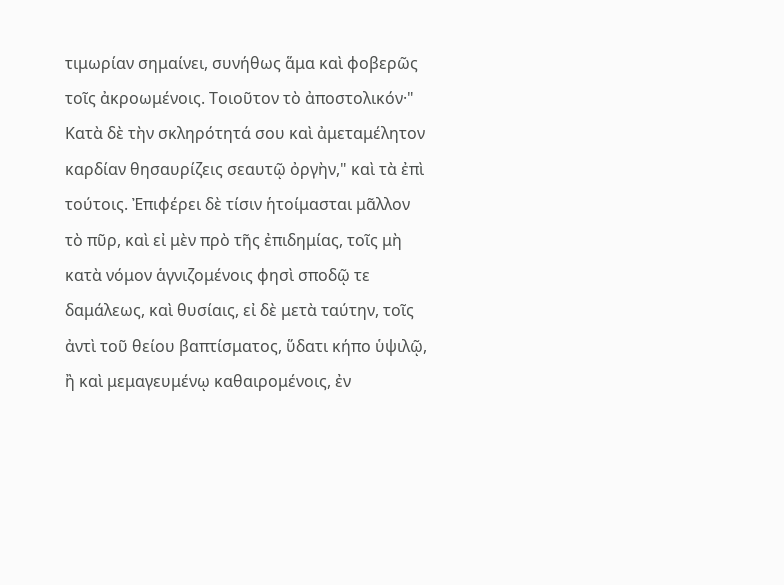τιμωρίαν σημαίνει, συνήθως ἅμα καὶ φοβερῶς τοῖς ἀκροωμένοις. Τοιοῦτον τὸ ἀποστολικόν·" Κατὰ δὲ τὴν σκληρότητά σου καὶ ἀμεταμέλητον καρδίαν θησαυρίζεις σεαυτῷ ὀργὴν," καὶ τὰ ἐπὶ τούτοις. Ἐπιφέρει δὲ τίσιν ἡτοίμασται μᾶλλον τὸ πῦρ, καὶ εἰ μὲν πρὸ τῆς ἐπιδημίας, τοῖς μὴ κατὰ νόμον ἁγνιζομένοις φησὶ σποδῷ τε δαμάλεως, καὶ θυσίαις, εἰ δὲ μετὰ ταύτην, τοῖς ἀντὶ τοῦ θείου βαπτίσματος, ὕδατι κήπο ὑψιλῷ, ἢ καὶ μεμαγευμένῳ καθαιρομένοις, ἐν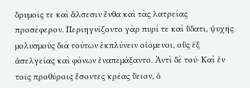δρυμοῖς τε καὶ ἄλσεσιν ἔνθα καὶ τὰς λατρείας προσέφερον. Περιηγνίζοντο γὰρ πυρί τε καὶ ὕδατι, ψυχῆς μολυσμοὺς διὰ τούτων ἐκπλύνειν οἰόμενοι, οὓς ἐξ ἀσελγείας καὶ φόνων ἐναπεμάξαντο. Ἀντὶ δὲ τοῦ· Καὶ ἐν τοῖς προθύροις ἔσοντες κρέας ὕειον, ὁ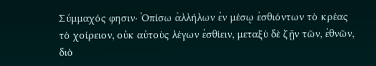Σύμμαχός φησιν· Ὀπίσω ἀλλήλων ἐν μέσῳ ἐσθιόντων τὸ κρέας τὸ χοίρειον, οὐκ αὐτοὺς λέγων ἐσθίειν, μεταξὺ δὲ ζῇν τῶν, ἐθνῶν, διὸ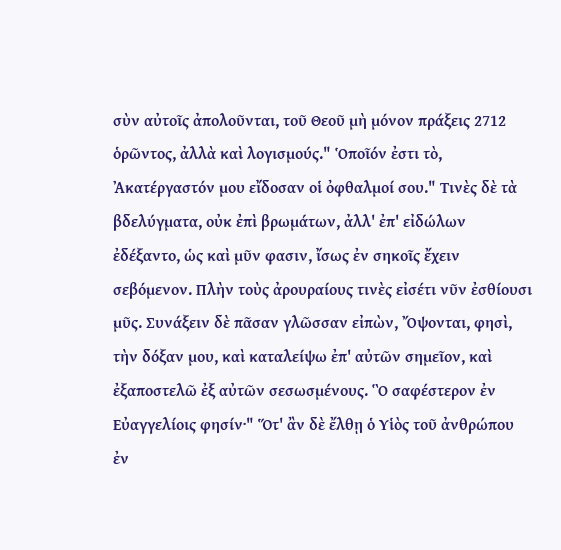σὺν αὐτοῖς ἀπολοῦνται, τοῦ Θεοῦ μὴ μόνον πράξεις 2712 ὁρῶντος, ἀλλὰ καὶ λογισμούς." Ὁποῖόν ἐστι τὸ, Ἀκατέργαστόν μου εἴδοσαν οἱ ὀφθαλμοί σου." Τινὲς δὲ τὰ βδελύγματα, οὐκ ἐπὶ βρωμάτων, ἀλλ' ἐπ' εἰδώλων ἐδέξαντο, ὡς καὶ μῦν φασιν, ἴσως ἐν σηκοῖς ἔχειν σεβόμενον. Πλὴν τοὺς ἀρουραίους τινὲς εἰσέτι νῦν ἐσθίουσι μῦς. Συνάξειν δὲ πᾶσαν γλῶσσαν εἰπὼν, Ὄψονται, φησὶ, τὴν δόξαν μου, καὶ καταλείψω ἐπ' αὐτῶν σημεῖον, καὶ ἐξαποστελῶ ἐξ αὐτῶν σεσωσμένους. Ὃ σαφέστερον ἐν Εὐαγγελίοις φησίν·" Ὅτ' ἂν δὲ ἔλθῃ ὁ Υἱὸς τοῦ ἀνθρώπου ἐν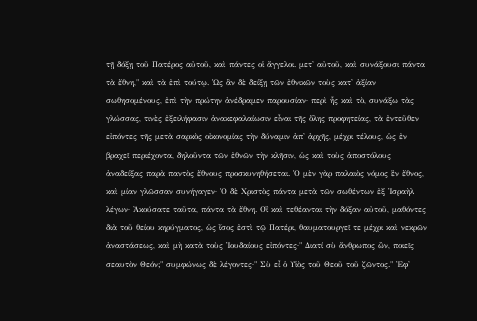τῇ δόξῃ τοῦ Πατέρος αὐτοῦ, καὶ πάντες οἱ ἄγγελοι. μετ' αὐτοῦ, καὶ συνάξουσι πάντα τὰ ἔθνη," καὶ τὰ ἐπὶ τούτῳ. Ὡς ἂν δὲ δείξῃ τῶν ἐθνικῶν τοὺς κατ' ἀξίαν σωθησομένους, ἐπὶ τὴν πρώτην ἀνέδραμεν παρουσίαν· περὶ ἧς καὶ τὸ, συνάξω τὰς γλώσσας, τινὲς ἐξειλήφασιν ἀνακεφαλαίωσιν εἶναι τῆς ὅλης προφητείας, τὰ ἐντεῦθεν εἰπόντες τῆς μετὰ σαρκὸς οἰκονομίας τὴν δύναμιν ἀπ' ἀρχῆς, μέχρι τέλους, ὡς ἐν βραχεῖ περιέχοντα, δηλοῦντα τῶν ἐθνῶν τὴν κλῆσιν, ὡς καὶ τοὺς ἀποστόλους ἀναδείξας παρὰ παντὸς ἔθνους προσκυνηθήσεται. Ὁ μὲν γὰρ παλαιὸς νόμος ἓν ἔθνος, καὶ μίαν γλῶσσαν συνήγαγεν· Ὁ δὲ Χριστὸς πάντα μετὰ τῶν σωθέντων ἐξ Ἰσραὴλ λέγων· Ἀκούσατε ταῦτα, πάντα τὰ ἔθνη. Οἳ καὶ τεθέανται τὴν δόξαν αὐτοῦ, μαθόντες διὰ τοῦ θείου κηρύγματος, ὡς ἴσος ἐστὶ τῷ Πατέρι, θαυματουργεῖ τε μέχρι καὶ νεκρῶν ἀναστάσεως, καὶ μὴ κατὰ τοὺς Ἰουδαίους εἰπόντες·" Διατί σὺ ἄνθρωπος ὢν, ποιεῖς σεαυτὸν Θεόν;" συμφώνως δὲ λέγοντες·" Σὺ εἶ ὁ Υἱὸς τοῦ Θεοῦ τοῦ ζῶντος." Ἐφ'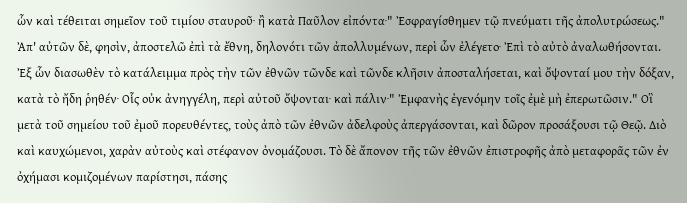ὧν καὶ τέθειται σημεῖον τοῦ τιμίου σταυροῦ· ἢ κατὰ Παῦλον εἰπόντα·" Ἐσφραγίσθημεν τῷ πνεύματι τῆς ἀπολυτρώσεως." Ἀπ' αὐτῶν δὲ, φησὶν, ἀποστελῶ ἐπὶ τὰ ἔθνη, δηλονότι τῶν ἀπολλυμένων, περὶ ὧν ἐλέγετο· Ἐπὶ τὸ αὐτὸ ἀναλωθήσονται. Ἐξ ὧν διασωθὲν τὸ κατάλειμμα πρὸς τὴν τῶν ἐθνῶν τῶνδε καὶ τῶνδε κλῆσιν ἀποσταλήσεται, καὶ ὄψονταί μου τὴν δόξαν, κατὰ τὸ ἤδη ῥηθέν· Οἷς οὐκ ἀνηγγέλη, περὶ αὐτοῦ ὄψονται· καὶ πάλιν·" Ἐμφανὴς ἐγενόμην τοῖς ἐμὲ μὴ ἐπερωτῶσιν." Οἳ μετὰ τοῦ σημείου τοῦ ἐμοῦ πορευθέντες, τοὺς ἀπὸ τῶν ἐθνῶν ἀδελφοὺς ἀπεργάσονται, καὶ δῶρον προσάξουσι τῷ Θεῷ. Διὸ καὶ καυχώμενοι, χαρὰν αὐτοὺς καὶ στέφανον ὀνομάζουσι. Τὸ δὲ ἄπονον τῆς τῶν ἐθνῶν ἐπιστροφῆς ἀπὸ μεταφορᾶς τῶν ἐν ὀχήμασι κομιζομένων παρίστησι, πάσης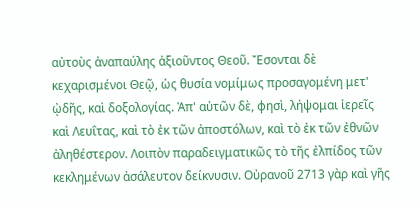αὐτοὺς ἀναπαύλης ἀξιοῦντος Θεοῦ. Ἔσονται δὲ κεχαρισμένοι Θεῷ, ὡς θυσία νομίμως προσαγομένη μετ' ᾠδῆς, καὶ δοξολογίας. Ἀπ' αὐτῶν δὲ, φησὶ, λήψομαι ἱερεῖς καὶ Λευΐτας, καὶ τὸ ἐκ τῶν ἀποστόλων, καὶ τὸ ἐκ τῶν ἐθνῶν ἀληθέστερον. Λοιπὸν παραδειγματικῶς τὸ τῆς ἐλπίδος τῶν κεκλημένων ἀσάλευτον δείκνυσιν. Οὐρανοῦ 2713 γὰρ καὶ γῆς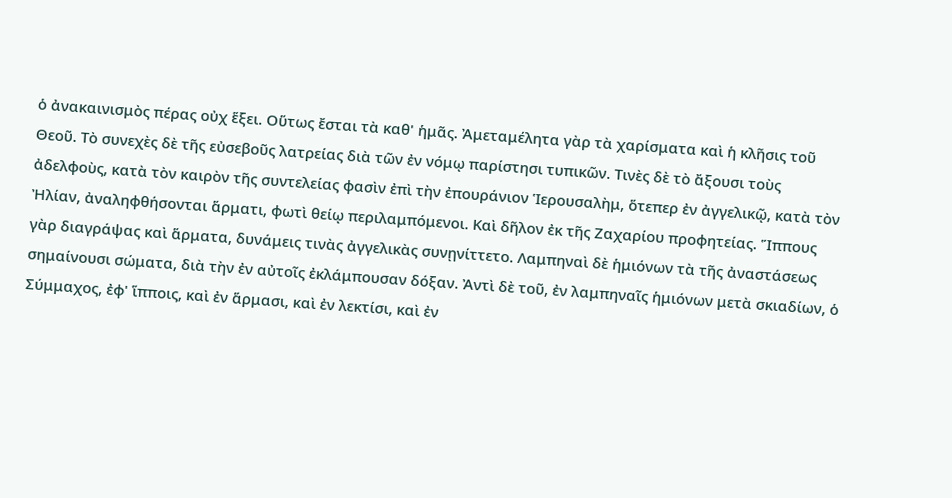ὁ ἀνακαινισμὸς πέρας οὐχ ἕξει. Οὕτως ἔσται τὰ καθ' ἡμᾶς. Ἀμεταμέλητα γὰρ τὰ χαρίσματα καὶ ἡ κλῆσις τοῦ Θεοῦ. Τὸ συνεχὲς δὲ τῆς εὐσεβοῦς λατρείας διὰ τῶν ἐν νόμῳ παρίστησι τυπικῶν. Τινὲς δὲ τὸ ἄξουσι τοὺς ἀδελφοὺς, κατὰ τὸν καιρὸν τῆς συντελείας φασὶν ἐπὶ τὴν ἐπουράνιον Ἱερουσαλὴμ, ὅτεπερ ἐν ἀγγελικῷ, κατὰ τὸν Ἠλίαν, ἀναληφθήσονται ἅρματι, φωτὶ θείῳ περιλαμπόμενοι. Καὶ δῆλον ἐκ τῆς Ζαχαρίου προφητείας. Ἵππους γὰρ διαγράψας καὶ ἅρματα, δυνάμεις τινὰς ἀγγελικὰς συνῃνίττετο. Λαμπηναὶ δὲ ἡμιόνων τὰ τῆς ἀναστάσεως σημαίνουσι σώματα, διὰ τὴν ἐν αὐτοῖς ἐκλάμπουσαν δόξαν. Ἀντὶ δὲ τοῦ, ἐν λαμπηναῖς ἡμιόνων μετὰ σκιαδίων, ὁ Σύμμαχος, ἐφ' ἵπποις, καὶ ἐν ἅρμασι, καὶ ἐν λεκτίσι, καὶ ἐν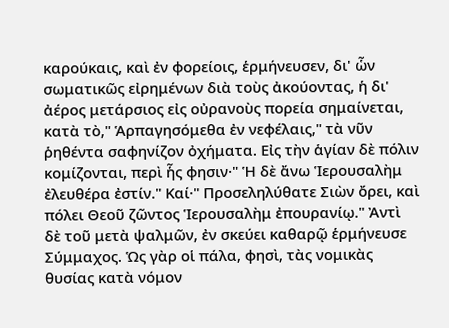καρούκαις, καὶ ἐν φορείοις, ἑρμήνευσεν, δι' ὧν σωματικῶς εἰρημένων διὰ τοὺς ἀκούοντας, ἡ δι' ἀέρος μετάρσιος εἰς οὐρανοὺς πορεία σημαίνεται, κατὰ τὸ," Ἁρπαγησόμεθα ἐν νεφέλαις," τὰ νῦν ῥηθέντα σαφηνίζον ὀχήματα. Εἰς τὴν ἁγίαν δὲ πόλιν κομίζονται, περὶ ἧς φησιν·" Ἡ δὲ ἄνω Ἱερουσαλὴμ ἐλευθέρα ἐστίν." Καί·" Προσεληλύθατε Σιὼν ὄρει, καὶ πόλει Θεοῦ ζῶντος Ἱερουσαλὴμ ἐπουρανίῳ." Ἀντὶ δὲ τοῦ μετὰ ψαλμῶν, ἐν σκεύει καθαρῷ ἑρμήνευσε Σύμμαχος. Ὡς γὰρ οἱ πάλα, φησὶ, τὰς νομικὰς θυσίας κατὰ νόμον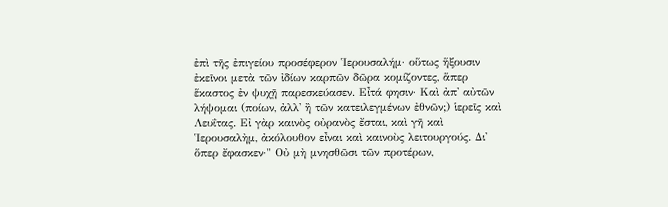ἐπὶ τῆς ἐπιγείου προσέφερον Ἱερουσαλήμ· οὕτως ἥξουσιν ἐκεῖνοι μετὰ τῶν ἰδίων καρπῶν δῶρα κομίζοντες, ἅπερ ἕκαστος ἐν ψυχῇ παρεσκεύασεν. Εἶτά φησιν· Καὶ ἀπ' αὐτῶν λήψομαι (ποίων, ἀλλ' ἢ τῶν κατειλεγμένων ἐθνῶν;) ἱερεῖς καὶ Λευΐτας. Εἰ γὰρ καινὸς οὐρανὸς ἔσται, καὶ γῆ καὶ Ἱερουσαλὴμ, ἀκόλουθον εἶναι καὶ καινοὺς λειτουργούς. Δι' ὅπερ ἔφασκεν·" Οὐ μὴ μνησθῶσι τῶν προτέρων,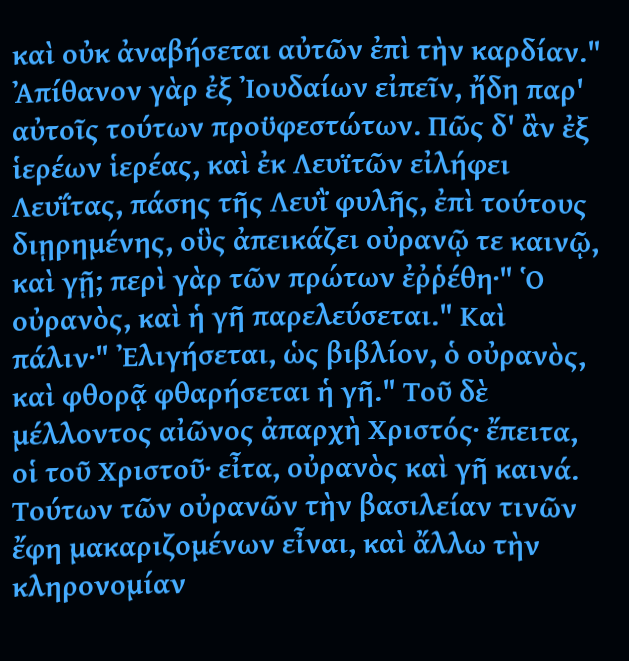καὶ οὐκ ἀναβήσεται αὐτῶν ἐπὶ τὴν καρδίαν." Ἀπίθανον γὰρ ἐξ Ἰουδαίων εἰπεῖν, ἤδη παρ' αὐτοῖς τούτων προϋφεστώτων. Πῶς δ' ἂν ἐξ ἱερέων ἱερέας, καὶ ἐκ Λευϊτῶν εἰλήφει Λευΐτας, πάσης τῆς Λευῒ φυλῆς, ἐπὶ τούτους διῃρημένης, οὓς ἀπεικάζει οὐρανῷ τε καινῷ, καὶ γῇ; περὶ γὰρ τῶν πρώτων ἐῤῥέθη·" Ὁ οὐρανὸς, καὶ ἡ γῆ παρελεύσεται." Καὶ πάλιν·" Ἐλιγήσεται, ὡς βιβλίον, ὁ οὐρανὸς, καὶ φθορᾷ φθαρήσεται ἡ γῆ." Τοῦ δὲ μέλλοντος αἰῶνος ἀπαρχὴ Χριστός· ἔπειτα, οἱ τοῦ Χριστοῦ· εἶτα, οὐρανὸς καὶ γῆ καινά. Τούτων τῶν οὐρανῶν τὴν βασιλείαν τινῶν ἔφη μακαριζομένων εἶναι, καὶ ἄλλω τὴν κληρονομίαν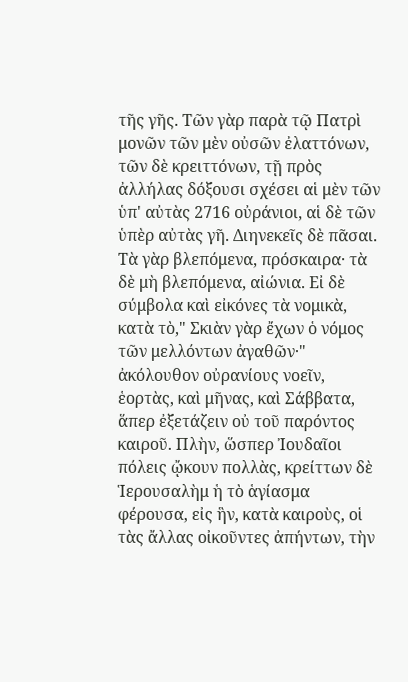τῆς γῆς. Τῶν γὰρ παρὰ τῷ Πατρὶ μονῶν τῶν μὲν οὐσῶν ἐλαττόνων, τῶν δὲ κρειττόνων, τῇ πρὸς ἀλλήλας δόξουσι σχέσει αἱ μὲν τῶν ὑπ' αὐτὰς 2716 οὐράνιοι, αἱ δὲ τῶν ὑπὲρ αὐτὰς γῆ. Διηνεκεῖς δὲ πᾶσαι. Τὰ γὰρ βλεπόμενα, πρόσκαιρα· τὰ δὲ μὴ βλεπόμενα, αἰώνια. Εἰ δὲ σύμβολα καὶ εἰκόνες τὰ νομικὰ, κατὰ τὸ," Σκιὰν γὰρ ἔχων ὁ νόμος τῶν μελλόντων ἀγαθῶν·" ἀκόλουθον οὐρανίους νοεῖν, ἑορτὰς, καὶ μῆνας, καὶ Σάββατα, ἅπερ ἐξετάζειν οὐ τοῦ παρόντος καιροῦ. Πλὴν, ὥσπερ Ἰουδαῖοι πόλεις ᾤκουν πολλὰς, κρείττων δὲ Ἱερουσαλὴμ ἡ τὸ ἁγίασμα φέρουσα, εἰς ἣν, κατὰ καιροὺς, οἱ τὰς ἄλλας οἰκοῦντες ἀπήντων, τὴν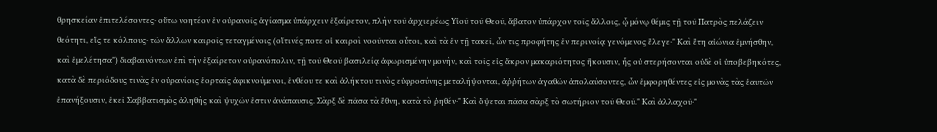θρησκείαν ἐπιτελέσοντες· οὕτω νοητέον ἐν οὐρανοῖς ἁγίασμα ὑπάρχειν ἐξαίρετον, πλὴν τοῦ ἀρχιερέως Υἱοῦ τοῦ Θεοῦ, ἄβατον ὑπάρχον τοῖς ἄλλοις, ᾧ μόνῳ θέμις τῇ τοῦ Πατρὸς πελάζειν θεότητι, εἴς τε κόλπους· τῶν ἄλλων καιροῖς τεταγμένοις (οἵτινές ποτε οἱ καιροὶ νοοῦνται οὗτοι, καὶ τὰ ἐν τῇ τακεῖ, ὧν τις προφήτης ἐν περινοίᾳ γενόμενος ἔλεγε·" Καὶ ἔτη αἰώνια ἐμνήσθην, καὶ ἐμελέτησα") διαβαινόντων ἐπὶ τὴν ἐξαίρετον οὐρανόπολιν, τῇ τοῦ Θεοῦ βασιλείᾳ ἀφωρισμένην μονὴν, καὶ τοῖς εἰς ἄκρον μακαριότητος ἥκουσιν, ἧς οὐ στερήσονται οὐδὲ οἱ ὑποβεβηκότες, κατὰ δὲ περιόδους τινὰς ἐν οὐρανίοις ἑορταῖς ἀφικνούμενοι, ἐνθέου τε καὶ ἀλήκτου τινὸς εὐφροσύνης μεταλήψονται, ἀῤῥήτων ἀγαθῶν ἀπολαύσοντες, ὧν ἐμφορηθέντες εἰς μονὰς τὰς ἑαυτῶν ἐπανήξουσιν, ἐκεῖ Σαββατισμὸς ἀληθὴς καὶ ψυχῶν ἐστιν ἀνάπαυσις. Σὰρξ δὲ πᾶσα τὰ ἔθνη, κατὰ τὸ ῥηθέν·" Καὶ ὄψεται πᾶσα σὰρξ τὸ σωτήριον τοῦ Θεοῦ." Καὶ ἀλλαχοῦ·"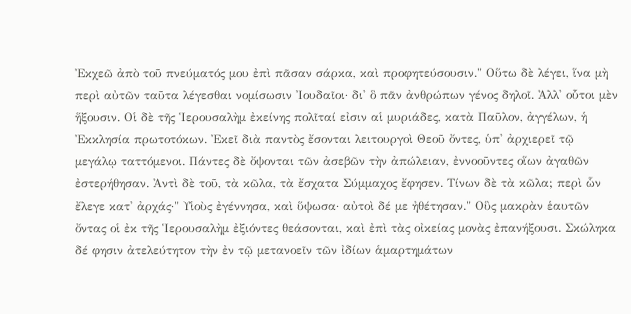Ἐκχεῶ ἀπὸ τοῦ πνεύματός μου ἐπὶ πᾶσαν σάρκα, καὶ προφητεύσουσιν." Οὕτω δὲ λέγει, ἵνα μὴ περὶ αὐτῶν ταῦτα λέγεσθαι νομίσωσιν Ἰουδαῖοι· δι' ὃ πᾶν ἀνθρώπων γένος δηλοῖ. Ἀλλ' οὗτοι μὲν ἥξουσιν. Οἱ δὲ τῆς Ἱερουσαλὴμ ἐκείνης πολῖταί εἰσιν αἱ μυριάδες, κατὰ Παῦλον, ἀγγέλων, ἡ Ἐκκλησία πρωτοτόκων. Ἐκεῖ διὰ παντὸς ἔσονται λειτουργοὶ Θεοῦ ὄντες, ὑπ' ἀρχιερεῖ τῷ μεγάλῳ ταττόμενοι. Πάντες δὲ ὄψονται τῶν ἀσεβῶν τὴν ἀπώλειαν, ἐννοοῦντες οἵων ἀγαθῶν ἐστερήθησαν. Ἀντὶ δὲ τοῦ, τὰ κῶλα, τὰ ἔσχατα Σύμμαχος ἔφησεν. Τίνων δὲ τὰ κῶλα; περὶ ὧν ἔλεγε κατ' ἀρχάς·" Υἱοὺς ἐγέννησα, καὶ ὕψωσα· αὐτοὶ δέ με ἠθέτησαν." Οὓς μακρὰν ἑαυτῶν ὄντας οἱ ἐκ τῆς Ἱερουσαλὴμ ἐξιόντες θεάσονται, καὶ ἐπὶ τὰς οἰκείας μονὰς ἐπανήξουσι. Σκώληκα δέ φησιν ἀτελεύτητον τὴν ἐν τῷ μετανοεῖν τῶν ἰδίων ἁμαρτημάτων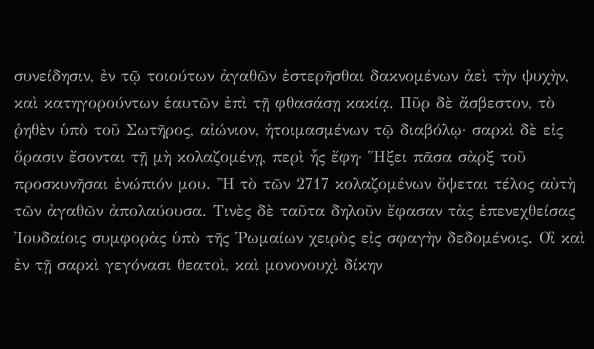συνείδησιν, ἐν τῷ τοιούτων ἀγαθῶν ἐστερῆσθαι δακνομένων ἀεὶ τὴν ψυχὴν, καὶ κατηγορούντων ἑαυτῶν ἐπὶ τῇ φθασάσῃ κακίᾳ. Πῦρ δὲ ἄσβεστον, τὸ ῥηθὲν ὑπὸ τοῦ Σωτῆρος, αἰώνιον, ἡτοιμασμένων τῷ διαβόλῳ· σαρκὶ δὲ εἰς ὅρασιν ἔσονται τῇ μὴ κολαζομένῃ, περὶ ἧς ἔφη· Ἥξει πᾶσα σὰρξ τοῦ προσκυνῆσαι ἐνώπιόν μου. Ἢ τὸ τῶν 2717 κολαζομένων ὄψεται τέλος αὐτὴ τῶν ἀγαθῶν ἀπολαύουσα. Τινὲς δὲ ταῦτα δηλοῦν ἔφασαν τὰς ἐπενεχθείσας Ἰουδαίοις συμφορὰς ὑπὸ τῆς Ῥωμαίων χειρὸς εἰς σφαγὴν δεδομένοις. Οἳ καὶ ἐν τῇ σαρκὶ γεγόνασι θεατοὶ, καὶ μονονουχὶ δίκην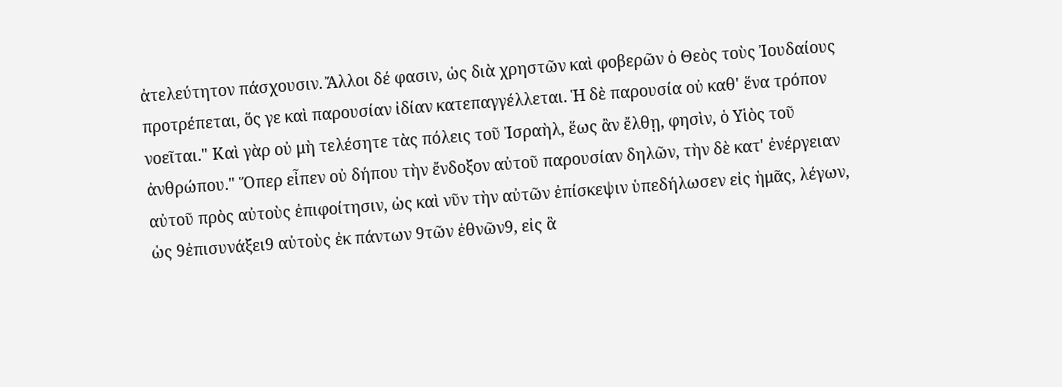ἀτελεύτητον πάσχουσιν. Ἄλλοι δέ φασιν, ὡς διὰ χρηστῶν καὶ φοβερῶν ὁ Θεὸς τοὺς Ἰουδαίους προτρέπεται, ὅς γε καὶ παρουσίαν ἰδίαν κατεπαγγέλλεται. Ἡ δὲ παρουσία οὐ καθ' ἕνα τρόπον νοεῖται." Καὶ γὰρ οὐ μὴ τελέσητε τὰς πόλεις τοῦ Ἰσραὴλ, ἕως ἂν ἔλθῃ, φησὶν, ὁ Υἱὸς τοῦ ἀνθρώπου." Ὅπερ εἶπεν οὐ δήπου τὴν ἔνδοξον αὐτοῦ παρουσίαν δηλῶν, τὴν δὲ κατ' ἐνέργειαν αὐτοῦ πρὸς αὐτοὺς ἐπιφοίτησιν, ὡς καὶ νῦν τὴν αὐτῶν ἐπίσκεψιν ὑπεδήλωσεν εἰς ἡμᾶς, λέγων, ὡς 9ἐπισυνάξει9 αὐτοὺς ἐκ πάντων 9τῶν ἐθνῶν9, εἰς ἃ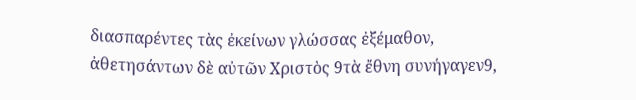διασπαρέντες τὰς ἐκείνων γλώσσας ἐξέμαθον, ἀθετησάντων δὲ αὐτῶν Χριστὸς 9τὰ ἔθνη συνήγαγεν9,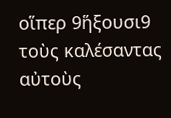οἵπερ 9ἥξουσι9 τοὺς καλέσαντας αὐτοὺς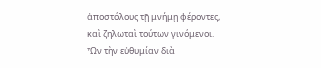ἀποστόλους τῇ μνήμῃ φέροντες, καὶ ζηλωταὶ τούτων γινόμενοι. Ὧν τὴν εὐθυμίαν διὰ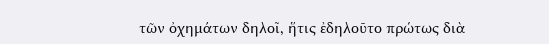τῶν ὀχημάτων δηλοῖ, ἥτις ἐδηλοῦτο πρώτως διὰ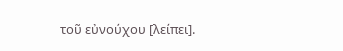τοῦ εὐνούχου [λείπει].